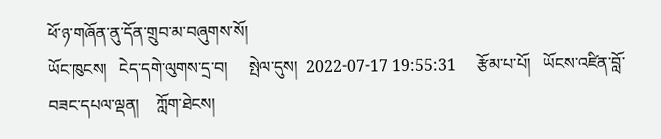ཕོ་ཉ་གཞོན་ནུ་དོན་གྲུབ་མ་བཞུགས་སོ།
ཡོང་ཁུངས།   ངེད་དགེ་ལུགས་དྲ་བ།     སྤེལ་དུས།  2022-07-17 19:55:31     རྩོམ་པ་པོ།   ཡོངས་འཛིན་བློ་བཟང་དཔལ་ལྡན།    ཀློག་ཐེངས།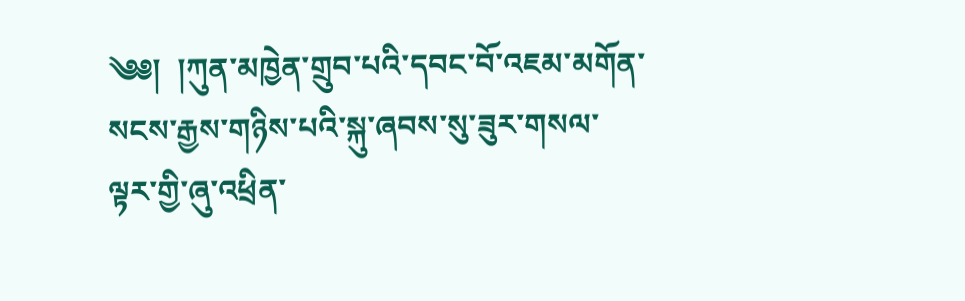༄༅།  །ཀུན་མཁྱེན་གྲུབ་པའི་དབང་བོ་འཇམ་མགོན་སངས་རྒྱས་གཉིས་པའི་སྐུ་ཞབས་སུ་ཟུར་གསལ་ལྟར་གྱི་ཞུ་འཕྲིན་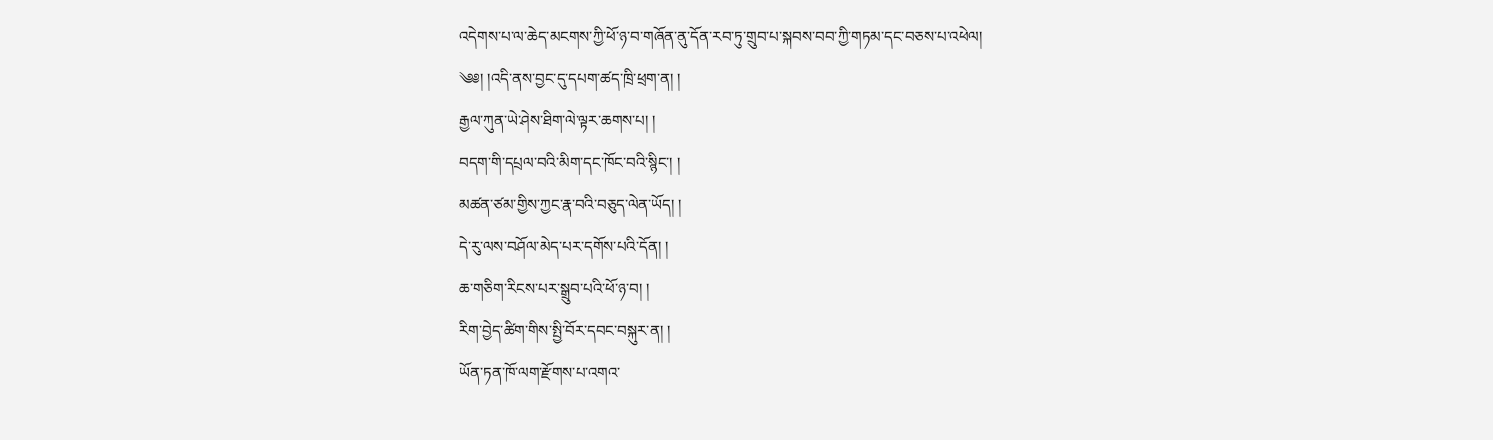འདེགས་པ་ལ་ཆེད་མངགས་ཀྱི་ཕོ་ཉ་བ་གཞོན་ནུ་དོན་རབ་ཏུ་གྲུབ་པ་སྐབས་བབ་ཀྱི་གཏམ་དང་བཅས་པ་འཕེལ།
༄༅། །འདི་ནས་བྱང་དུ་དཔག་ཚད་ཁྲི་ཕྲག་ན། །
རྒྱལ་ཀུན་ཡེ་ཤེས་ཐིག་ལེ་ལྟར་ཆགས་པ། །
བདག་གི་དཔྲལ་བའི་མིག་དང་ཁོང་བའི་སྙིང་། །
མཚན་ཙམ་གྱིས་ཀྱང་རྣ་བའི་བཅུད་ལེན་ཡོད། །
དེ་རུ་ལས་བཤོལ་མེད་པར་དགོས་པའི་དོན། །
ཆ་གཅིག་རིངས་པར་སྒྲུབ་པའི་ཕོ་ཉ་བ། །
རིག་བྱེད་ཚིག་གིས་སྤྱི་བོར་དབང་བསྐུར་ན། །
ཡོན་ཏན་ཁོ་ལག་རྫོགས་པ་འགའ་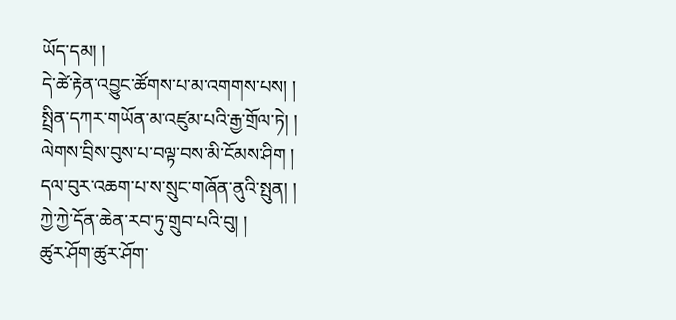ཡོད་དམ། །
དེ་ཚེ་རྟེན་འབྱུང་ཚོགས་པ་མ་འགགས་པས། །
སྤྲིན་དཀར་གཡོན་མ་འཛུམ་པའི་རྒྱ་གྲོལ་ཏེ། །
ལེགས་བྲིས་བུས་པ་བལྟ་བས་མི་ངོམས་ཤིག །
དལ་བུར་འཆག་པ་ས་སྲུང་གཞོན་ནུའི་སྤུན། །
ཀྱེ་ཀྱེ་དོན་ཆེན་རབ་ཏུ་གྲུབ་པའི་བུ། །
ཚུར་ཤོག་ཚུར་ཤོག་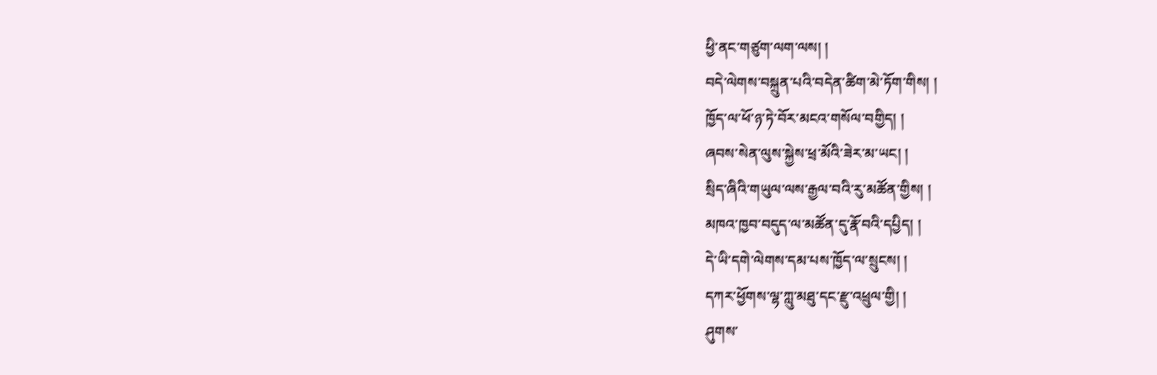ཕྱི་ནང་གཙུག་ལག་ལས། །
བདེ་ལེགས་བསྐྲུན་པའི་བདེན་ཚིག་མེ་ཏོག་གིས། །
ཁྱོད་ལ་ཕོ་ཉ་ཏེ་བོར་མངའ་གསོལ་བགྱིད། །
ཞབས་སེན་ལུས་སྐྱེས་ཕྲ་མོའི་ཟེར་མ་ཡང། །
སྲིད་ཞིའི་གཡུལ་ལས་རྒྱལ་བའི་རུ་མཚོན་གྱིས། །
མཁའ་ཁྱབ་བདུད་ལ་མཚོན་དུ་རྣོ་བའི་དཔྱིད། །
དེ་ཡི་དགེ་ལེགས་དམ་པས་ཁྱོད་ལ་སྲུངས། །
དཀར་ཕྱོགས་ལྷ་ཀླུ་མཐུ་དང་རྫུ་འཕྲུལ་གྱི། །
ཤུགས་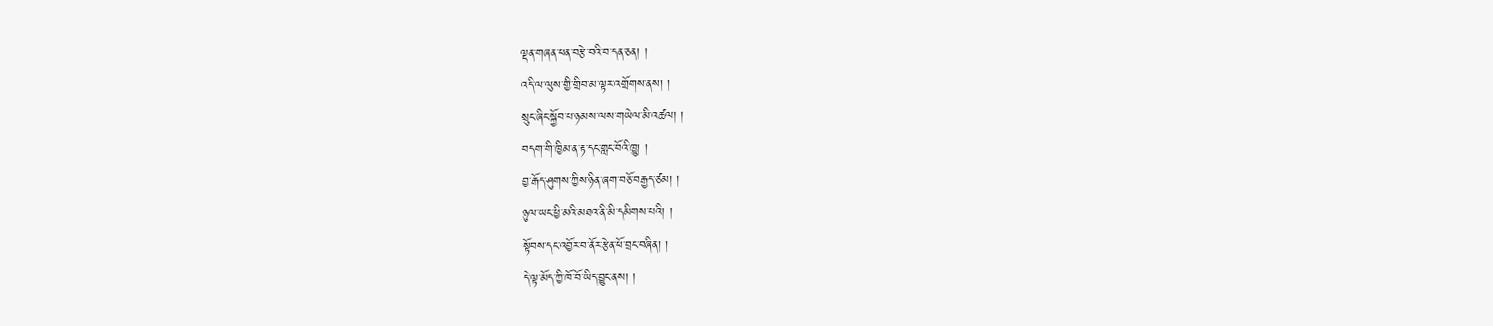ལྡན་གཞན་ཕན་བརྩེ་བའི་བ་དན་ཅན། །
འདི་ལ་ལུས་གྱི་གྲིབ་མ་ལྟར་འགྲོགས་ནས། །
སྲུང་ཞིང་སྐྱོབ་པ་ཉམས་ལས་གཡེལ་མི་འཚལ། །
བདག་གི་ཁྱིམ་ན་རྟ་དང་གླང་བོའི་ཁྱུ། །
བྱ་རྒོད་ཤུགས་ཀྱིས་ཉིན་ཞག་བཅོ་བརྒྱད་ཙམ། །
ཉུལ་ཡང་ཕྱི་མའི་མཐའ་ནི་མི་དམིགས་པའི། །
སྟོབས་དང་འབྱོར་བ་ནོར་རྩེན་ཕོ་བྲང་བཞིན། །
དེ་ལྟ་མོད་ཀྱི་ཁོ་བོ་ཡིད་བྱུང་ནས། །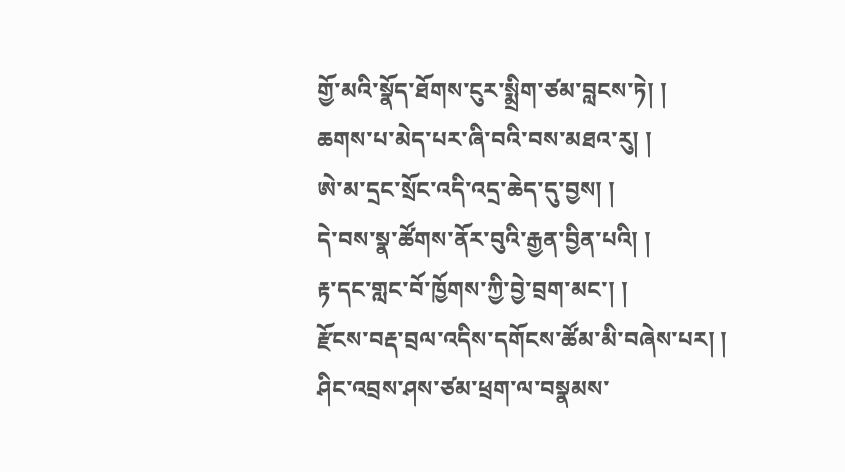གྱོ་མའི་སྣོད་ཐོགས་ངུར་སྨྲིག་ཙམ་བླངས་ཏེ། །
ཆགས་པ་མེད་པར་ཞི་བའི་བས་མཐའ་རུ། །
ཨེ་མ་དྲང་སྲོང་འདི་འདྲ་ཆེད་དུ་བྱས། །
དེ་བས་སྣ་ཚོགས་ནོར་བུའི་རྒྱན་བྱིན་པའི། །
རྟ་དང་གླང་བོ་ཁྱོགས་ཀྱི་བྱེ་བྲག་མང་། །
རྫོངས་བརྡ་བྲལ་འདིས་དགོངས་ཚོམ་མི་བཞེས་པར། །
ཤིང་འབྲས་ཤས་ཙམ་ཕྲག་ལ་བསྣམས་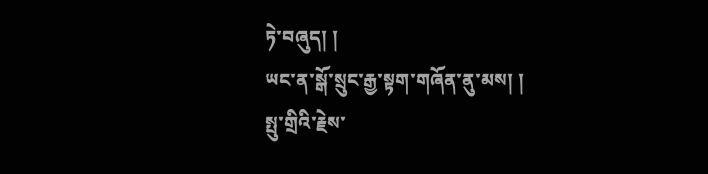ཏེ་བཞུད། །
ཡང་ན་སྒོ་སྲུང་རྒྱ་སྟག་གཞོན་ནུ་མས། །
སྤུ་གྲིའི་རྗེས་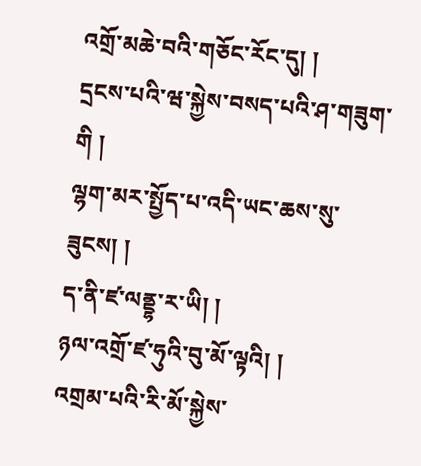འགྲོ་མཆེ་བའི་གཅོང་རོང་དུ། །
དྲངས་པའི་ཝ་སྐྱེས་བསད་པའི་ཤ་གཟུག་གི །
ལྷག་མར་སྤྱོད་པ་འདི་ཡང་ཆས་སུ་ཟུངས། །
ད་ནི་ཛ་ལནྡྷ་ར་ཡི། །
ཉལ་འགྲོ་ཛ་ཧུའི་བུ་མོ་ལྟའི། །
འགྲམ་པའི་རི་མོ་སྐྱེས་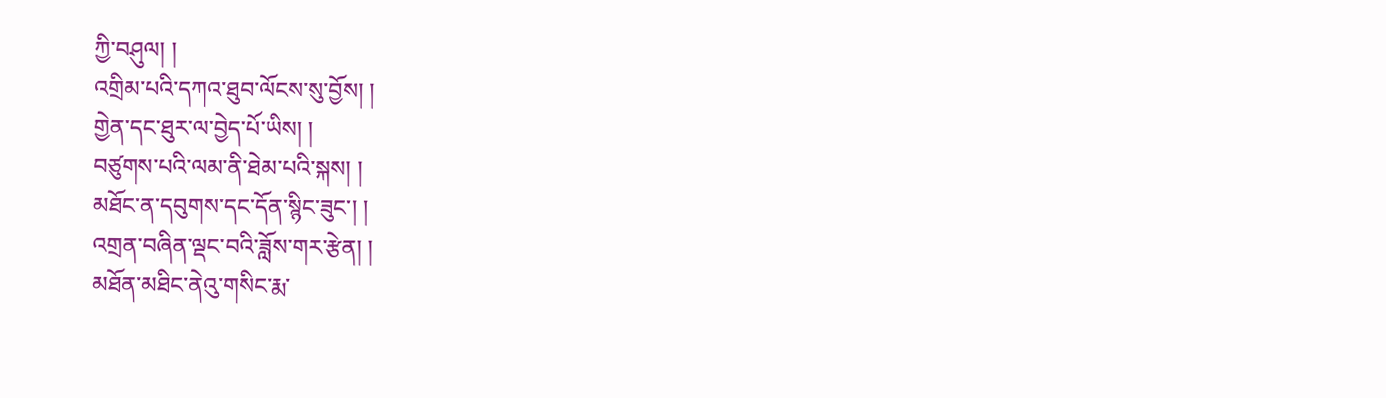ཀྱི་བཤུལ། །
འགྲིམ་པའི་དཀའ་ཐུབ་ལོངས་སུ་བྱོས། །
གྱེན་དང་ཐུར་ལ་བྱེད་པོ་ཡིས། །
བཙུགས་པའི་ལམ་ནི་ཐེམ་པའི་སྐས། །
མཐོང་ན་དབུགས་དང་དོན་སྙིང་ཟུང་། །
འགྲན་བཞིན་ལྡང་བའི་ཟློས་གར་རྩེན། །
མཐོན་མཐིང་ནེའུ་གསིང་རྨ་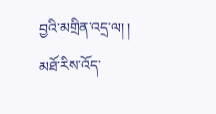བྱའི་མགྲིན་འདྲ་ལ། །
མཐོ་རིས་འོད་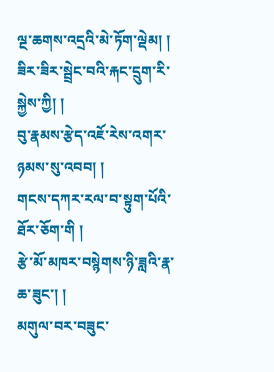ལྔ་ཆགས་འདྲའི་མེ་ཏོག་ལྡེམ། །
ཟིར་ཟིར་སྦྲེང་བའི་རྐང་དྲུག་རི་སྐྱེས་ཀྱི། །
བུ་རྣམས་རྩེད་འཇོ་རེས་འགར་ཉམས་སུ་འབབ། །
གངས་དཀར་རལ་བ་སྟུག་པོའི་ཐོར་ཅོག་གི །
རྩེ་མོ་མཁར་བསྙེགས་ཉི་ཟླའི་རྣ་ཆ་ཟུང་། །
མགུལ་བར་བཟུང་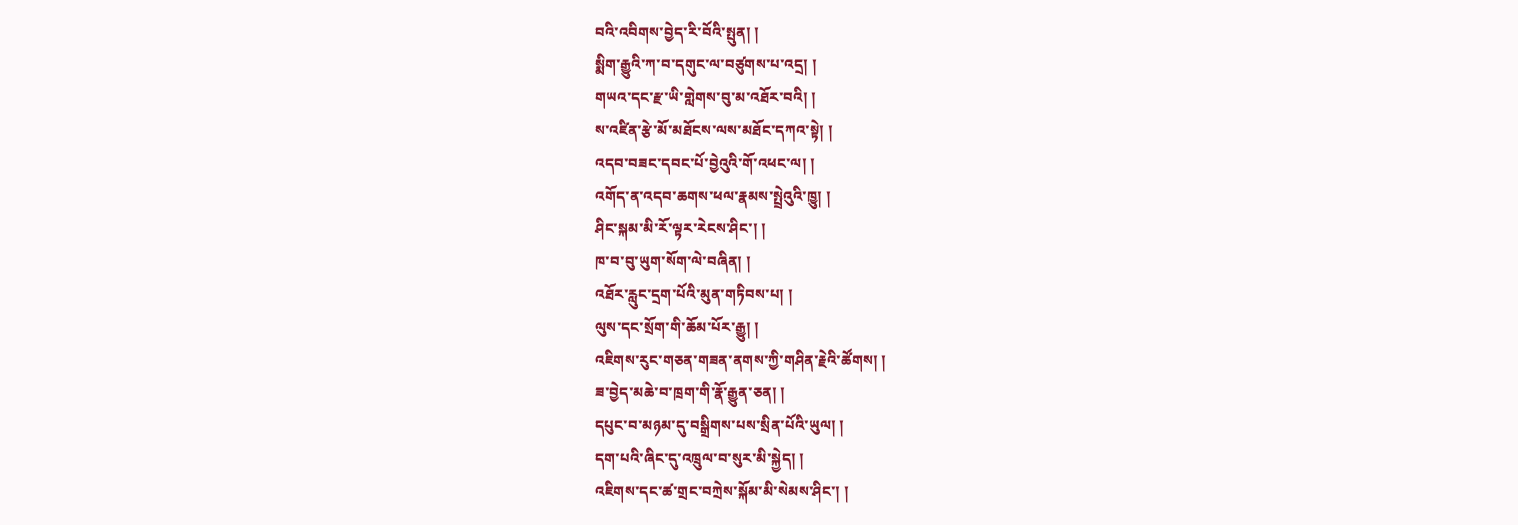བའི་འབིགས་བྱེད་རི་བོའི་སྤུན། །
སྨིག་རྒྱུའི་ཀ་བ་དགུང་ལ་བཙུགས་པ་འདྲ། །
གཡའ་དང་རྫ་ཡི་གླེགས་བུ་མ་འཐོར་བའི། །
ས་འཛིན་རྩེ་མོ་མཐོངས་ལས་མཐོང་དཀའ་སྟེ། །
འདབ་བཟང་དབང་པོ་བྱེའུའི་གོ་འཕང་ལ། །
འགོད་ན་འདབ་ཆགས་ཕལ་རྣམས་སྤྲེའུའི་ཁྱུ། །
ཤིང་སྐམ་མི་རོ་ལྟར་རེངས་ཤིང་། །
ཁ་བ་བུ་ཡུག་སོག་ལེ་བཞིན། །
འཐོར་རླུང་དྲག་པོའི་མུན་གཏིབས་པ། །
ལུས་དང་སྲོག་གི་ཆོམ་པོར་རྒྱུ། །
འཇིགས་རུང་གཅན་གཟན་ནགས་ཀྱི་གཤིན་རྗེའི་ཚོགས། །
ཟ་བྱེད་མཆེ་བ་ཁྲག་གི་རྣོ་རྒྱུན་ཅན། །
དཔུང་བ་མཉམ་དུ་བསྒྲིགས་པས་སྲིན་པོའི་ཡུལ། །
དག་པའི་ཞིང་དུ་འཁྲུལ་བ་སུར་མི་སྐྱེད། །
འཇིགས་དང་ཚ་གྲང་བཀྲེས་སྐོམ་མི་སེམས་ཤིང་། །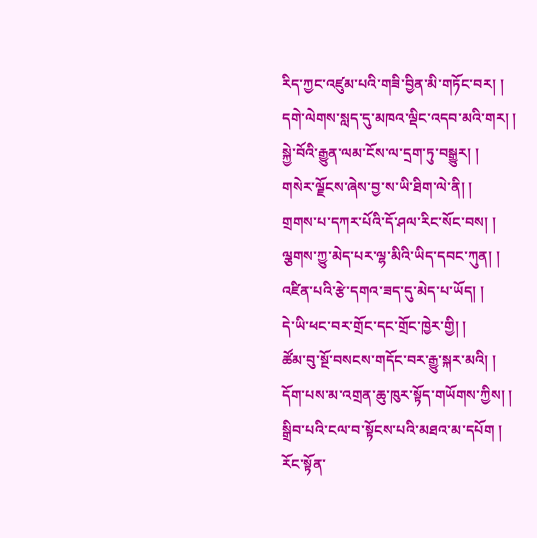རིད་ཀྱང་འཛུམ་པའི་གཟི་བྱིན་མི་གཏོང་བར། །
དགེ་ལེགས་སླད་དུ་མཁའ་ལྡིང་འདབ་མའི་གར། །
སྐྱེ་བོའི་རྒྱུན་ལམ་ངོས་ལ་དྲག་ཏུ་བསྒྱུར། །
གསེར་ལྗོངས་ཞེས་བྱ་ས་ཡི་ཐིག་ལེ་ནི། །
གྲགས་པ་དཀར་པོའི་དོ་ཤལ་རིང་སོང་བས། །
ལྕགས་ཀྱུ་མེད་པར་ལྷ་མིའི་ཡིད་དབང་ཀུན། །
འཛིན་པའི་རྩེ་དགའ་ཟད་དུ་མེད་པ་ཡོད། །
དེ་ཡི་ཕང་བར་གྲོང་དང་གྲོང་ཁྱེར་གྱི། །
ཚོམ་བུ་སྔོ་བསངས་གདོང་བར་རྒྱུ་སྐར་མའི། །
དོག་པས་མ་འགྲན་ཆུ་ཁུར་སྟོད་གཡོགས་ཀྱིས། །
སྒྲིབ་པའི་ངལ་བ་སྟོངས་པའི་མཐའ་མ་དཔོག །
རོང་སྟོན་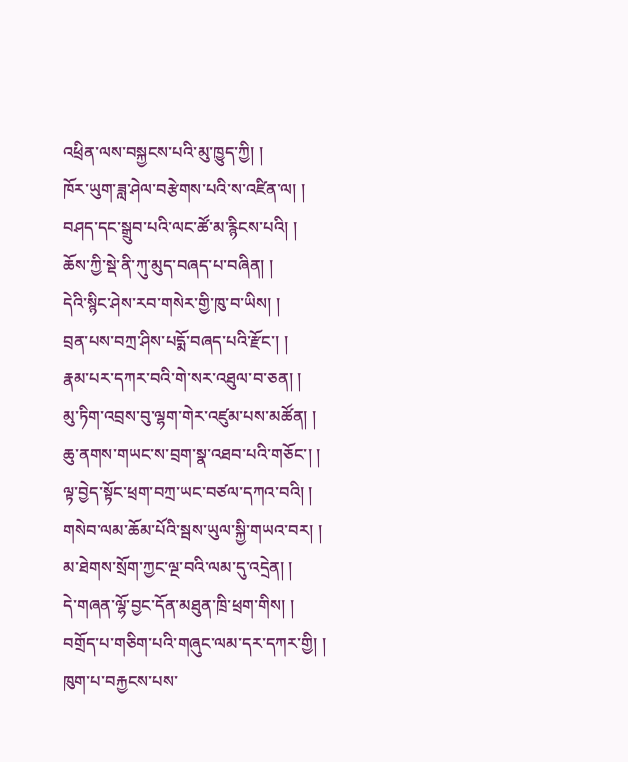འཕྲིན་ལས་བསྐྱངས་པའི་མུ་ཁྱུད་ཀྱི། །
ཁོར་ཡུག་ཟླ་ཤེལ་བརྩེགས་པའི་ས་འཛིན་ལ། །
བཤད་དང་སྒྲུབ་པའི་ལང་ཚོ་མ་རྙིངས་པའི། །
ཆོས་ཀྱི་སྡེ་ནི་ཀུ་མུད་བཞད་པ་བཞིན། །
དེའི་སྙིང་ཤེས་རབ་གསེར་གྱི་ཁུ་བ་ཡིས། །
བྲན་པས་བཀྲ་ཤིས་པདྨོ་བཞད་པའི་རྫོང་། །
རྣམ་པར་དཀར་བའི་གེ་སར་འཐུལ་བ་ཅན། །
མུ་ཏིག་འབྲས་བུ་ལྷག་གེར་འཛུམ་པས་མཚོན། །
ཆུ་ནགས་གཡང་ས་བྲག་སྣ་འཐབ་པའི་གཅོང་། །
ལྟ་བྱེད་སྟོང་ཕྲག་བཀྲ་ཡང་བཙལ་དཀའ་བའི། །
གསེབ་ལམ་ཆོམ་པོའི་སྦས་ཡུལ་སྐྱི་གཡའ་བར། །
མ་ཐེགས་སྲོག་ཀྱང་ལྔ་བའི་ལམ་དུ་འདྲེན། །
དེ་གཞན་ལྷོ་བྱང་དོན་མཐུན་ཁྲི་ཕྲག་གིས། །
བགྲོད་པ་གཅིག་པའི་གཞུང་ལམ་དར་དཀར་གྱི། །
ཁུག་པ་བརྐྱངས་པས་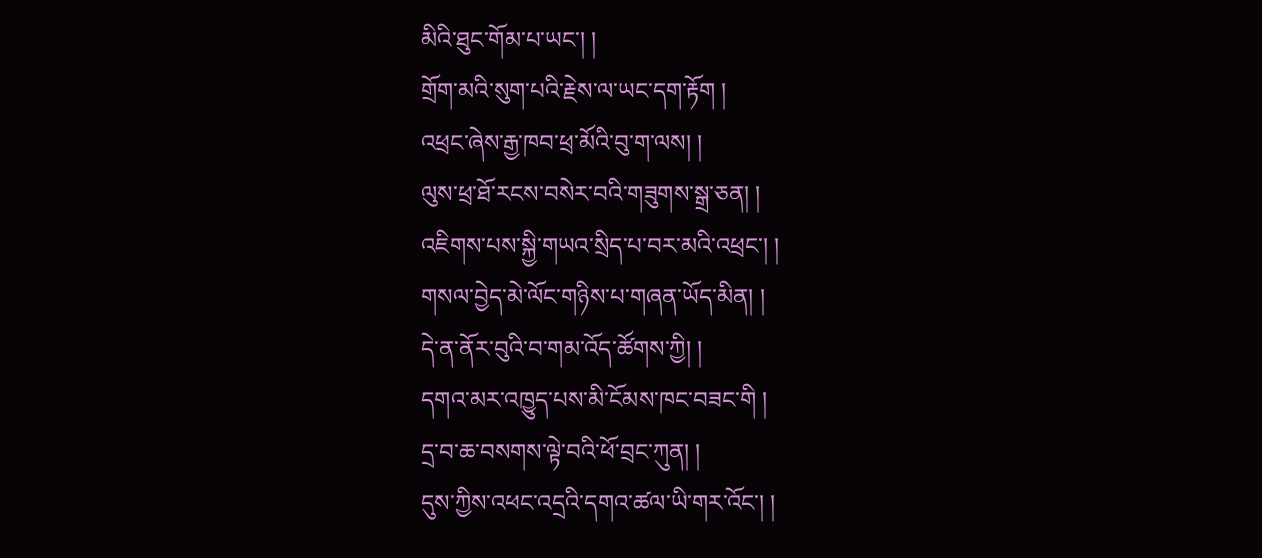མིའི་ཐུང་གོམ་པ་ཡང་། །
གྲོག་མའི་སུག་པའི་རྗེས་ལ་ཡང་དག་རྟོག །
འཕྲང་ཞེས་རྒྱ་ཁབ་ཕྲ་མོའི་བུ་ག་ལས། །
ལུས་ཕྲ་ཐོ་རངས་བསེར་བའི་གཟུགས་སྒྲ་ཅན། །
འཇིགས་པས་སྐྱི་གཡའ་སྲིད་པ་བར་མའི་འཕྲང་། །
གསལ་བྱེད་མེ་ལོང་གཉིས་པ་གཞན་ཡོད་མིན། །
དེ་ན་ནོར་བུའི་བ་གམ་འོད་ཚོགས་ཀྱི། །
དགའ་མར་འཁྱུད་པས་མི་ངོམས་ཁང་བཟང་གི །
དྲ་བ་ཆ་བསགས་ལྟེ་བའི་ཕོ་བྲང་ཀུན། །
དུས་ཀྱིས་འཕང་འདྲའི་དགའ་ཚལ་ཡི་གར་འོང་། །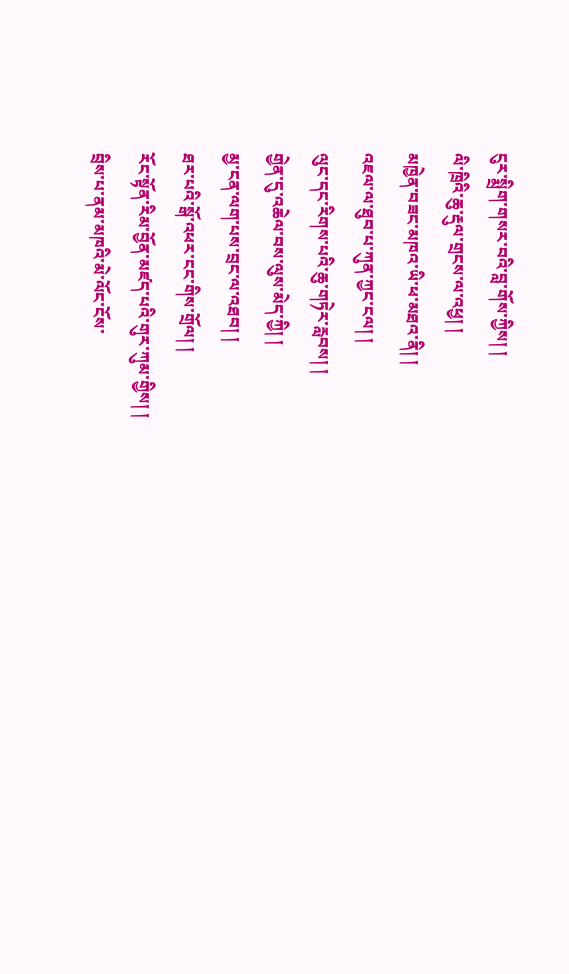ངུར་སྨྲིག་གསར་བའི་བླ་གོས་ཀྱིས། །
ལི་ཁྲིའི་ཆུ་རྡུལ་གྲངས་ལ་འཕྱ། །
མཁྱེན་བཟང་མཁའ་ཡི་ཕ་མཐའ་ནི། །
འཇལ་ལ་ཐུབ་པ་ཀུན་ཀྱང་ངལ། །
ལུང་དང་རིགས་པའི་ཆུ་གཏེར་རླབས། །
གྱེན་དུ་འཆེལ་བས་ལུས་མེད་ཀྱི། །
མྱ་ངན་ལག་པས་བྲང་ལ་འཐབ། །
ཐར་པའི་སྒོ་འཕར་ངང་གིས་གྲོལ། །
རོང་སྟོན་རིམ་བྱོན་མཛད་པའི་གུར་ཀུམ་གྱིས། །
བྲིས་པ་ནམ་མཁའི་མེ་ལོང་ངོས་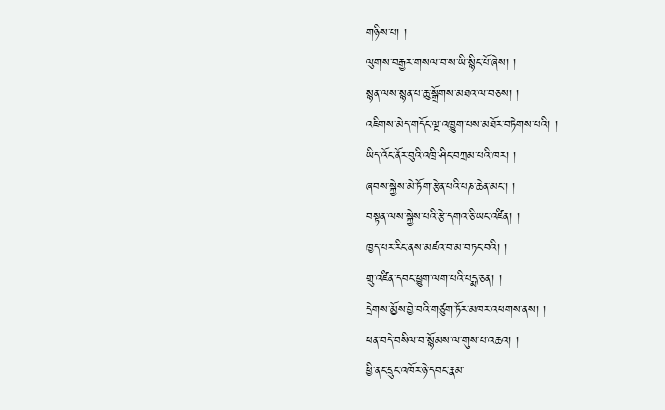གཉིས་པ། །
ལུགས་བརྒྱར་གསལ་བ་ས་ཡི་སྙིང་པོ་ཞེས། །
སྙན་ལས་སྙན་པ་ཆུ་སྒྲོགས་མཐའ་ལ་བཅས། །
འཇིགས་མེད་གདོང་ལྔ་འཁྱུག་པས་མཐོར་བཏེགས་པའི། །
ཡིད་འོང་ནོར་བུའི་འཁྲི་ཤིང་བཀྲམ་པའི་ཁར། །
ཞབས་སྐྱེས་མེ་ཏོག་རྩེན་པའི་པཎ་ཆེན་མང་། །
བསྟན་ལས་སྐྱེས་པའི་རྩེ་དགའ་ཅི་ཡང་འཛིན། །
ཁྱད་པར་རིང་ནས་མཛའ་བ་མ་བཏང་བའི། །
གྲུ་འཛིན་དབང་ཕྱུག་ལག་པའི་པདྨ་ཅན། །
དྲེགས་མྱོས་བྱེ་བའི་གཙུག་ཏོར་མཁར་འཕགས་ནས། །
ཕན་བདེ་བསིལ་བ་སྙོམས་ལ་གུས་པ་འཆའ། །
ཕྱི་ནང་དྲུང་འཁོར་ཉེ་དབང་རྣམ་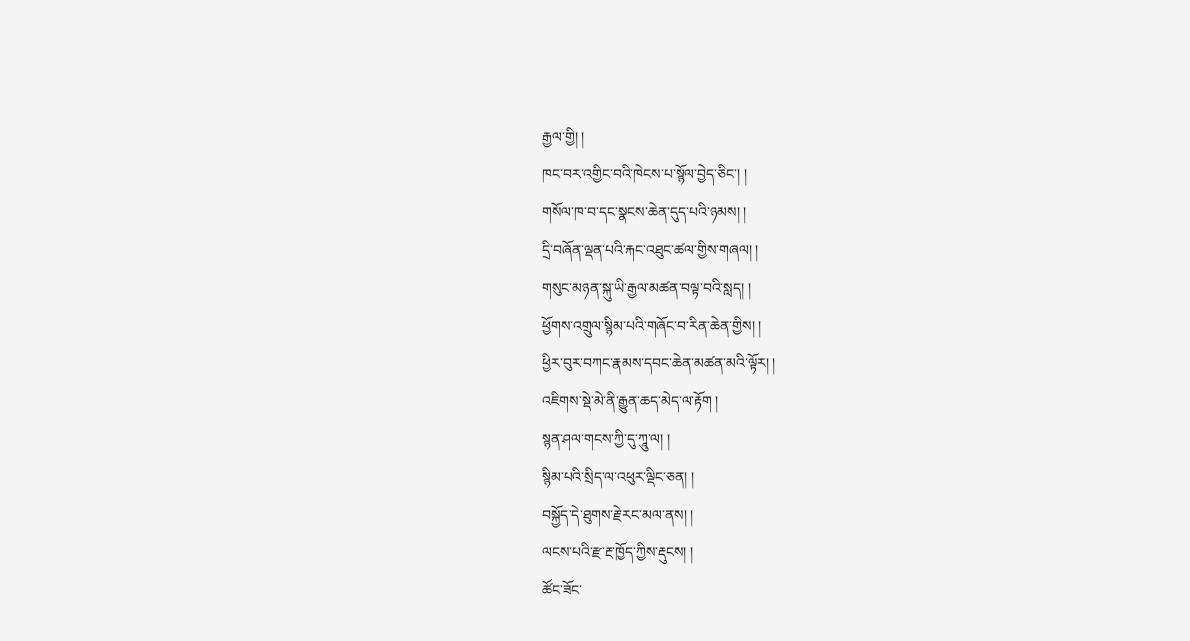རྒྱལ་གྱི། །
ཁང་བར་འགྱིང་བའི་ཁེངས་པ་སྙོལ་བྱེད་ཅིང་། །
གསོལ་ཁ་བ་དང་སྣངས་ཆེན་དུད་པའི་ཉམས། །
དྲི་བཞོན་ལྡན་པའི་རྐང་འཐུང་ཚལ་གྱིས་གཞལ། །
གསུང་མཉན་སྐུ་ཡི་རྒྱལ་མཚན་བལྟ་བའི་སླད། །
ཕྱོགས་འགྲུལ་སྙིམ་པའི་གཞོང་བ་རིན་ཆེན་གྱིས། །
ཕྱིར་བུར་བཀང་རྣམས་དབང་ཆེན་མཚན་མའི་ལྟོར། །
འཇིགས་སྡེ་མེ་ནི་རྒྱུན་ཆད་མེད་ལ་རྟོག །
སྙན་ཤལ་གངས་ཀྱི་དུ་ཀཱུ་ལ། །
སྙིམ་པའི་སྲིད་ལ་འཕུར་ལྡིང་ཅན། །
བསྐྱོད་དེ་ཐུགས་རྗེ་རང་མལ་ནས། །
ལངས་པའི་རྫ་རྔ་ཁྱོད་ཀྱིས་རྡུངས། །
ཚོང་ཟོང་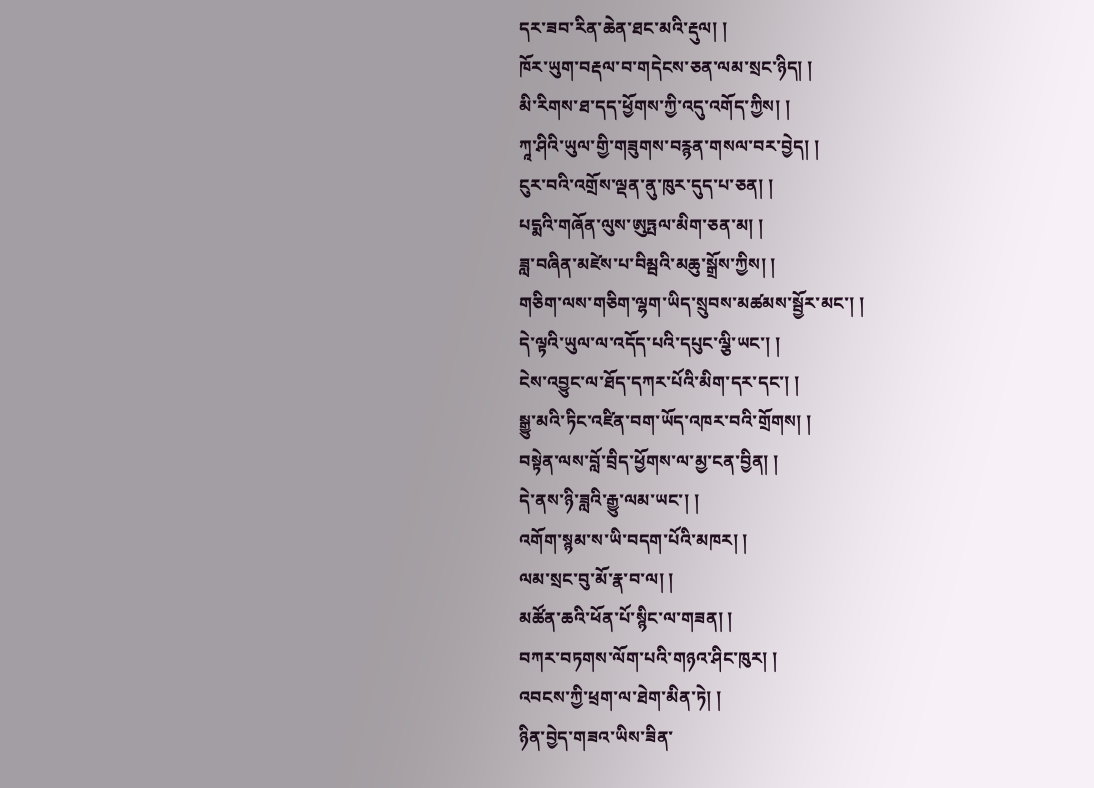དར་ཟབ་རིན་ཆེན་ཐང་མའི་རྡུལ། །
ཁོར་ཡུག་བརྡལ་བ་གདེངས་ཅན་ལམ་སྲང་ཉིད། །
མི་རིགས་ཐ་དད་ཕྱོགས་ཀྱི་འདུ་འགོད་ཀྱིས། །
ཀཱ་ཤིའི་ཡུལ་གྱི་གཟུགས་བརྙན་གསལ་བར་བྱེད། །
ངུར་བའི་འགྲོས་ལྡན་ནུ་ཁུར་དུད་པ་ཅན། །
པདྨའི་གཞོན་ལུས་ཨུཏྤལ་མིག་ཅན་མ། །
ཟླ་བཞིན་མཛེས་པ་བིམྦའི་མཆུ་སྒྲོས་ཀྱིས། །
གཅིག་ལས་གཅིག་ལྷག་ཡིད་སྲུབས་མཚམས་སྦྱོར་མང་། །
དེ་ལྟའི་ཡུལ་ལ་འདོད་པའི་དཔུང་ལྕི་ཡང་། །
ངེས་འབྱུང་ལ་ཐོད་དཀར་པོའི་མིག་དར་དང་། །
སྒྱུ་མའི་ཏིང་འཛིན་བག་ཡོད་འཁར་བའི་གྲོགས། །
བསྟེན་ལས་བློ་བྲིད་ཕྱོགས་ལ་མྱ་ངན་བྱིན། །
དེ་ནས་ཉི་ཟླའི་རྒྱུ་ལམ་ཡང་། །
འགོག་སྙམ་ས་ཡི་བདག་པོའི་མཁར། །
ལམ་སྲང་བུ་མོ་རྣ་བ་ལ། །
མཚོན་ཆའི་ཕོན་པོ་སྙིང་ལ་གཟན། །
བཀར་བཏགས་ལོག་པའི་གཉའ་ཤིང་ཁུར། །
འབངས་ཀྱི་ཕྲག་ལ་ཐེག་མིན་ཏེ། །
ཉིན་བྱེད་གཟའ་ཡིས་ཟིན་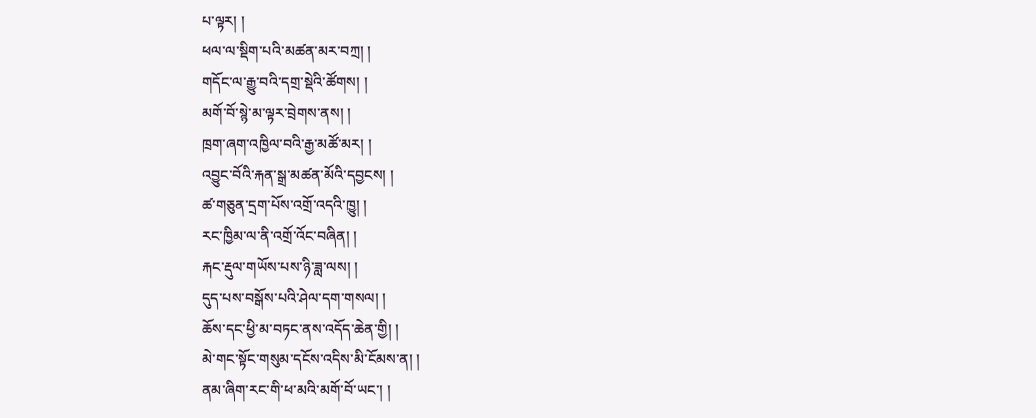པ་ལྟར། །
ཕལ་ལ་སྡིག་པའི་མཚན་མར་བཀྲ། །
གདོང་ལ་རྒྱུ་བའི་དགྲ་སྡེའི་ཚོགས། །
མགོ་བོ་སྙེ་མ་ལྟར་བྲེགས་ནས། །
ཁྲག་ཞག་འཁྱིལ་བའི་རྒྱ་མཚོ་མར། །
འབྱུང་བོའི་རྐན་སྒྲ་མཚན་མོའི་དབྱངས། །
ཚ་གཅུན་དྲག་པོས་འགྲོ་འདའི་ཁྱུ། །
རང་ཁྱིམ་ལ་ནི་འགྲོ་འོང་བཞིན། །
རྐང་རྡུལ་གཡོས་པས་ཉི་ཟླ་ལས། །
དུད་པས་བསྒོས་པའི་ཤེལ་དག་གསལ། །
ཆོས་དང་ཕྱི་མ་བཏང་ནས་འདོད་ཆེན་གྱི། །
མེ་གང་སྟོང་གསུམ་དངོས་འདིས་མི་ངོམས་ན། །
ནམ་ཞིག་རང་གི་ཕ་མའི་མགོ་བོ་ཡང་། །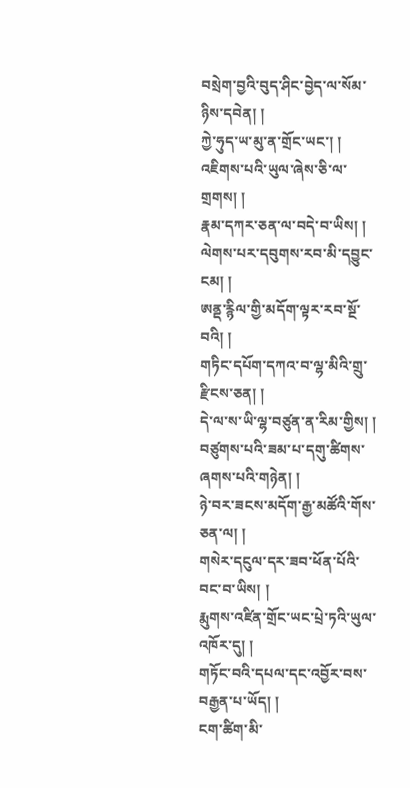བསྲེག་བྱའི་བུད་ཤིང་བྱེད་ལ་སོམ་ཉིས་དབེན། །
ཀྱེ་ཧུད་ཡ་མུ་ན་གྲོང་ཡང་། །
འཇིགས་པའི་ཡུལ་ཞེས་ཅི་ལ་གྲགས། །
རྣམ་དཀར་ཅན་ལ་བདེ་བ་ཡིས། །
ལེགས་པར་དབུགས་རབ་མི་དབྱུང་ངམ། །
ཨནྡ་རྙིལ་གྱི་མདོག་ལྟར་རབ་སྔོ་བའི། །
གཏིང་དཔོག་དཀའ་བ་ལྷ་མིའི་གྲུ་རྫིངས་ཅན། །
དེ་ལ་ས་ཡི་ལྷ་བཙུན་ན་རིམ་གྱིས། །
བཙུགས་པའི་ཟམ་པ་དགུ་ཚིགས་ཞགས་པའི་གཉེན། །
ཉེ་བར་ཟངས་མདོག་རྒྱ་མཚོའི་གོས་ཅན་ལ། །
གསེར་དངུལ་དར་ཟབ་ཕོན་པོའི་བང་བ་ཡིས། །
རྨུགས་འཛིན་གྲོང་ཡང་པྲེ་ཏའི་ཡུལ་འཁོར་དུ། །
གཏོང་བའི་དཔལ་དང་འབྱོར་བས་བརྒྱན་པ་ཡོད། །
ངག་ཚིག་མི་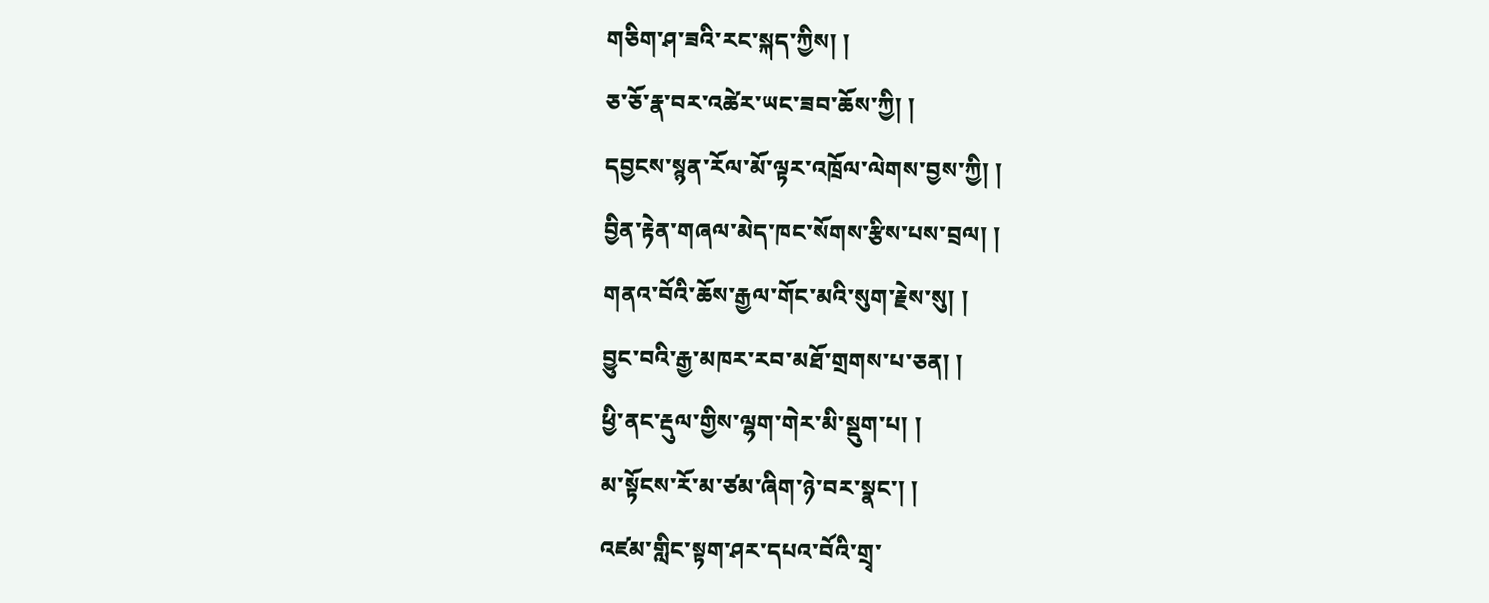གཅིག་ཤ་ཟའི་རང་སྐད་ཀྱིས། །
ཅ་ཅོ་རྣ་བར་འཚེར་ཡང་ཟབ་ཆོས་ཀྱི། །
དབྱངས་སྙན་རོལ་མོ་ལྟར་འཁྲོལ་ལེགས་བྱས་ཀྱི། །
བྱིན་རྟེན་གཞལ་མེད་ཁང་སོགས་རྩིས་པས་བྲལ། །
གནའ་བོའི་ཆོས་རྒྱལ་གོང་མའི་སུག་རྗེས་སུ། །
བྱུང་བའི་རྒྱ་མཁར་རབ་མཐོ་གྲགས་པ་ཅན། །
ཕྱི་ནང་རྡུལ་གྱིས་ལྷག་གེར་མི་སྡུག་པ། །
མ་སྟོངས་རོ་མ་ཙམ་ཞིག་ཉེ་བར་སྣང་། །
འཛམ་གླིང་སྟག་ཤར་དཔའ་བོའི་གྲྭ་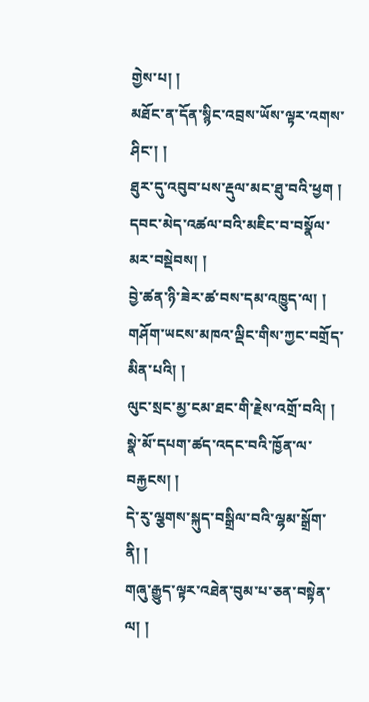གྱེས་པ། །
མཐོང་ན་དོན་སྙིང་འབྲས་ཡོས་ལྟར་འགས་ཤིང་། །
ཐུར་དུ་འབུབ་པས་རྡུལ་མང་ཐུ་བའི་ཕྱག །
དབང་མེད་འཚལ་བའི་མཇིང་བ་བསྣོལ་མར་བསྡེབས། །
བྱེ་ཚན་ཉི་ཟེར་ཚ་བས་དམ་འཁྱུད་ལ། །
གཤོག་ཡངས་མཁའ་ལྡིང་གིས་ཀྱང་བགྲོད་མིན་པའི། །
ལུང་སྲང་མྱ་ངམ་ཐང་གི་རྗེས་འགྲོ་བའི། །
སྣེ་མོ་དཔག་ཚད་འདང་བའི་ཁྱོན་ལ་བརྐྱངས། །
དེ་རུ་ལྕགས་སྐུད་བསྒྲིལ་བའི་ལྷམ་སྒྲོག་ནི། །
གཞུ་རྒྱུད་ལྟར་འཐེན་བུམ་པ་ཅན་བསྟེན་ལ། །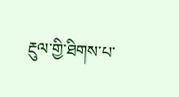རྔུལ་གྱི་ཐིགས་པ་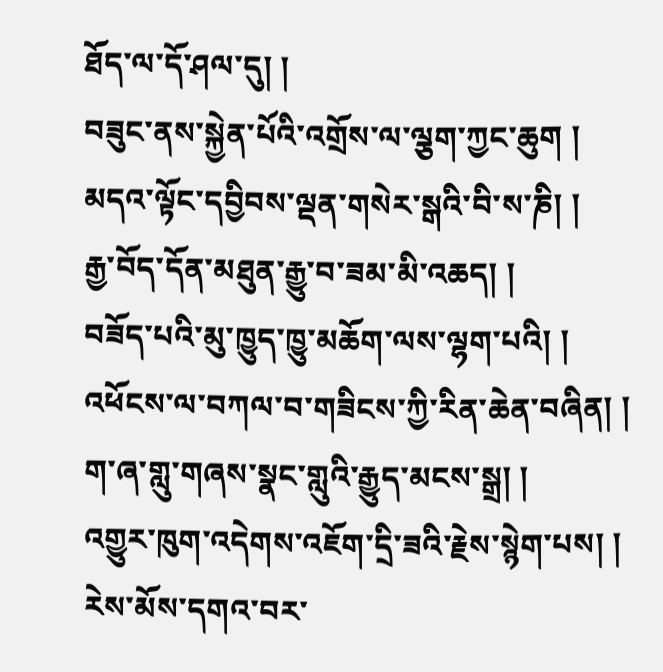ཐོད་ལ་དོ་ཤལ་དུ། །
བཟུང་ནས་སྐྱེན་པོའི་འགྲོས་ལ་ལྕག་ཀྱང་ཆུག །
མདའ་ལྟོང་དབྱིབས་ལྡན་གསེར་སྒའི་བི་ས་ཎི། །
རྒྱ་བོད་དོན་མཐུན་རྒྱུ་བ་ཟམ་མི་འཆད། །
བཟོད་པའི་མུ་ཁྱུད་ཁྱུ་མཆོག་ལས་ལྷག་པའི། །
འཕོངས་ལ་བཀལ་བ་གཟིངས་ཀྱི་རིན་ཆེན་བཞིན། །
ག་ཞ་གླུ་གཞས་སྣང་གླུའི་རྒྱུད་མངས་སྒྲ། །
འགྱུར་ཁུག་འདེགས་འཇོག་དྲི་ཟའི་རྗེས་སྙེག་པས། །
རེས་མོས་དགའ་བར་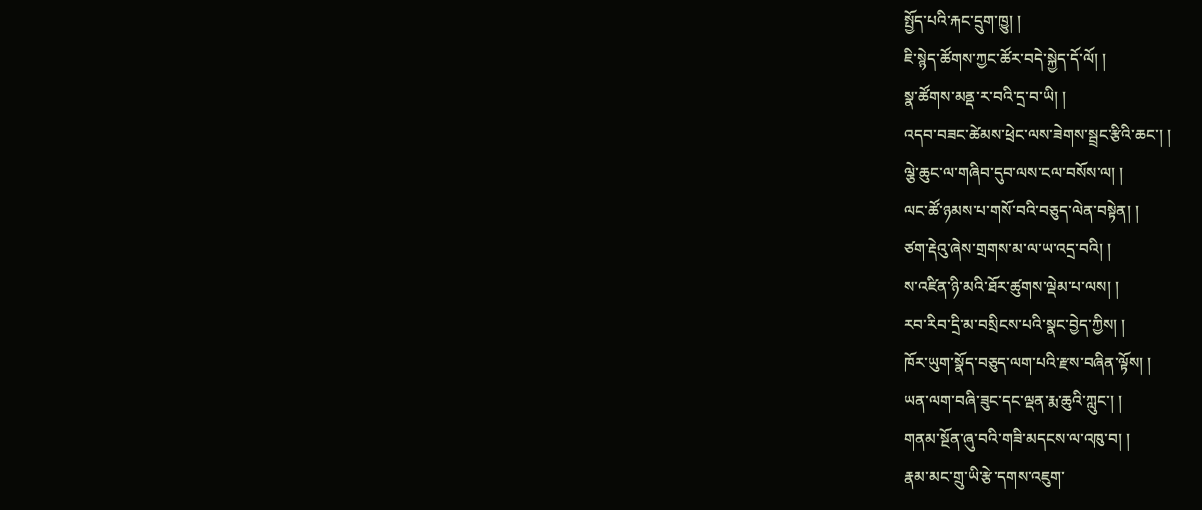སྤྱོད་པའི་རྐང་དྲུག་ཁྱུ། །
ཇི་སྙེད་ཚོགས་ཀྱང་ཚོར་བདེ་སྐྱེད་དོ་ལོ། །
སྣ་ཚོགས་མནྡ་ར་བའི་དྲ་བ་ཡི། །
འདབ་བཟང་ཚེམས་ཕྲེང་ལས་ཟེགས་སྦྲང་རྩིའི་ཆང་། །
ལྕེ་ཆུང་ལ་གཞིབ་དུབ་ལས་ངལ་བསོས་ལ། །
ལང་ཚོ་ཉམས་པ་གསོ་བའི་བཅུད་ལེན་བསྟེན། །
ཙག་རྡེའུ་ཞེས་གྲགས་མ་ལ་ཡ་འདྲ་བའི། །
ས་འཛིན་ཉི་མའི་ཐོར་ཚུགས་ལྡེམ་པ་ལས། །
རབ་རིབ་དྲི་མ་བསྲིངས་པའི་སྣང་བྱེད་ཀྱིས། །
ཁོར་ཡུག་སྣོད་བཅུད་ལག་པའི་རྫས་བཞིན་ལྟོས། །
ཡན་ལག་བཞི་ཟུང་དང་ལྡན་རྨ་ཆུའི་ཀླུང་། །
གནམ་སྔོན་ཞུ་བའི་གཟི་མདངས་ལ་འཁུ་བ། །
རྣམ་མང་གྲུ་ཡི་རྩེ་དགས་འཇུག་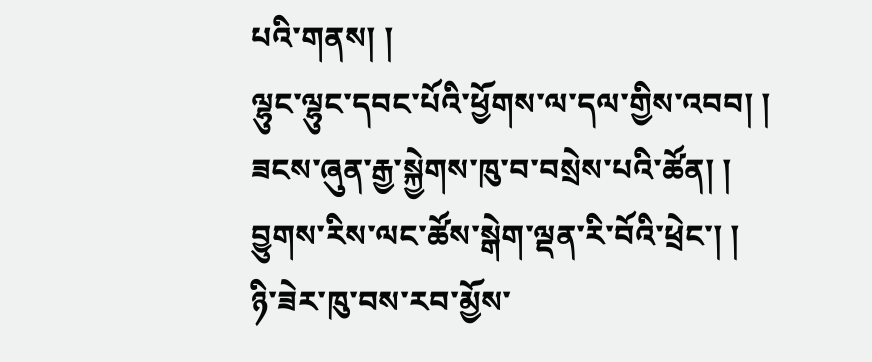པའི་གནས། །
ལྷུང་ལྷུང་དབང་པོའི་ཕྱོགས་ལ་དལ་གྱིས་འབབ། །
ཟངས་ཞུན་རྒྱ་སྐྱེགས་ཁུ་བ་བསྲེས་པའི་ཚོན། །
བྱུགས་རིས་ལང་ཚོས་སྒེག་ལྡན་རི་བོའི་ཕྲེང་། །
ཉི་ཟེར་ཁུ་བས་རབ་མྱོས་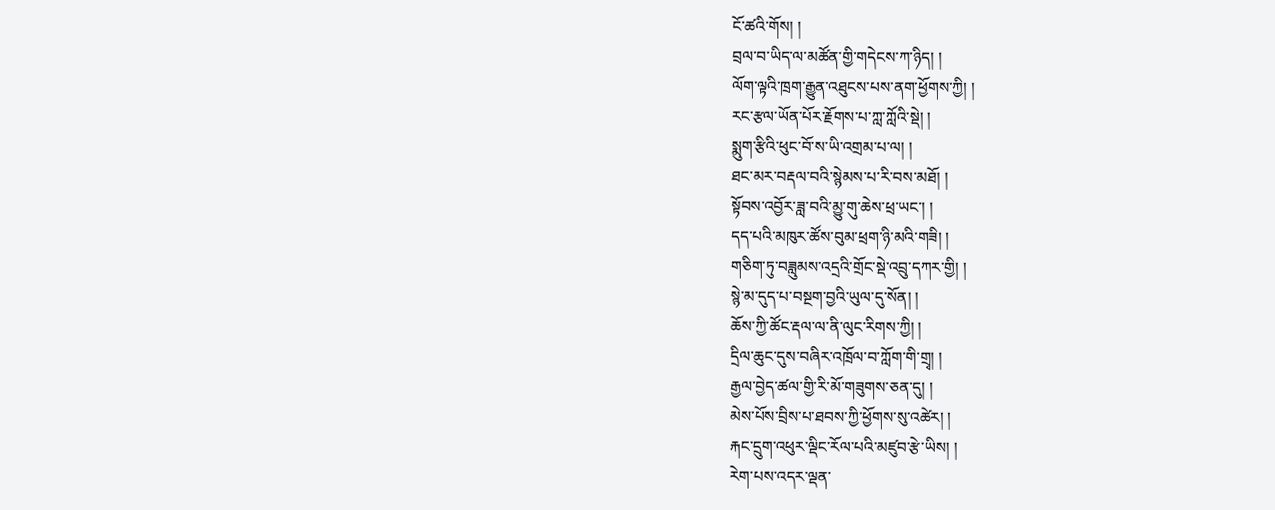ངོ་ཚའི་གོས། །
བྲལ་བ་ཡིད་ལ་མཚོན་གྱི་གདེངས་ཀ་ཉིད། །
ལོག་ལྟའི་ཁྲག་རྒྱུན་འཐུངས་པས་ནག་ཕྱོགས་ཀྱི། །
རང་རྩལ་ཡོན་པོར་རྗོགས་པ་ཀླ་ཀློའི་སྡེ། །
སྨུག་རྩིའི་ཕུང་བོ་ས་ཡི་འགྲམ་པ་ལ། །
ཐང་མར་བརྡལ་བའི་སྙེམས་པ་རི་བས་མཐོ། །
སྟོབས་འབྱོར་ཟླ་བའི་མྱུ་གུ་ཆེས་ཕྲ་ཡང་། །
དད་པའི་མཁུར་ཚོས་བུམ་ཕྲག་ཉི་མའི་གཟི། །
གཅིག་ཏུ་བཟླུམས་འདྲའི་གྲོང་སྡེ་འབྲུ་དཀར་གྱི། །
སྙེ་མ་དུད་པ་བསྔག་བྱའི་ཡུལ་དུ་སོན། །
ཆོས་ཀྱི་ཚོང་རྡལ་ལ་ནི་ལུང་རིགས་ཀྱི། །
དྲིལ་ཆུང་དུས་བཞིར་འཁྲོལ་བ་ཀློག་གི་གྲྭ། །
རྒྱལ་བྱེད་ཚལ་གྱི་རི་མོ་གཟུགས་ཅན་དུ། །
མེས་པོས་བྲིས་པ་ཐབས་ཀྱི་ཕྱོགས་སུ་འཚེར། །
རྐང་དྲུག་འཕུར་ལྡིང་རོལ་པའི་མཛུབ་རྩེ་ཡིས། །
རེག་པས་འདར་ལྡན་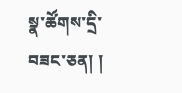སྣ་ཚོགས་དྲི་བཟང་ཅན། །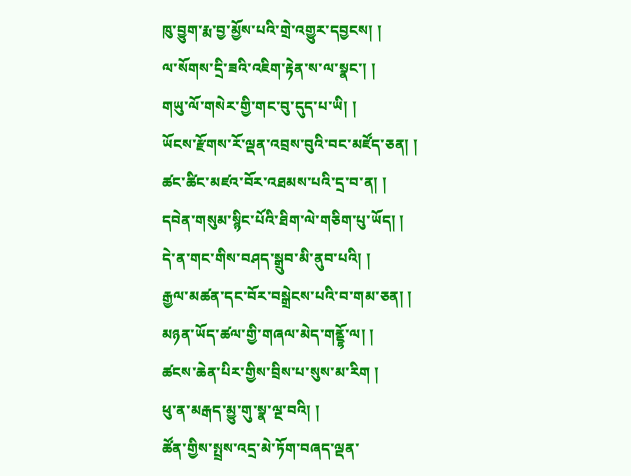ཁུ་བྱུག་རྨ་བྱ་མྱོས་པའི་གྲེ་འགྱུར་དབྱངས། །
ལ་སོགས་དྲི་ཟའི་འཇིག་རྟེན་ས་ལ་སྣང་། །
གཡུ་ལོ་གསེར་གྱི་གང་བུ་དུད་པ་ཡི། །
ཡོངས་རྫོགས་རོ་ལྡན་འབྲས་བུའི་བང་མཛོད་ཅན། །
ཚང་ཚིང་མཛའ་བོར་འཐམས་པའི་དྲ་བ་ན། །
དབེན་གསུམ་སྙིང་པོའི་ཐིག་ལེ་གཅིག་པུ་ཡོད། །
དེ་ན་གང་གིས་བཤད་སྒྲུབ་མི་ནུབ་པའི། །
རྒྱལ་མཚན་དང་བོར་བསྒྲེངས་པའི་བ་གམ་ཅན། །
མཉན་ཡོད་ཚལ་གྱི་གཞལ་མེད་གནྡྷོ་ལ། །
ཚངས་ཆེན་པིར་གྱིས་བྲིས་པ་སུས་མ་རིག །
ཕུ་ན་མརྒད་མྱུ་གུ་སྣ་ལྔ་བའི། །
ཚོན་གྱིས་སྤྲས་འདྲ་མེ་ཏོག་བཞད་ལྡན་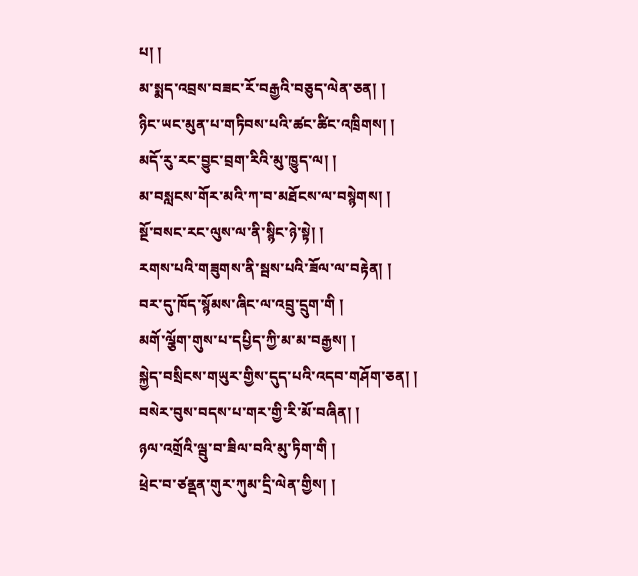པ། །
མ་སྨད་འབྲས་བཟང་རོ་བརྒྱའི་བཅུད་ལེན་ཅན། །
ཉིང་ཡང་མུན་པ་གཏིབས་པའི་ཚང་ཚིང་འཁྲིགས། །
མདོ་རུ་རང་བྱུང་བྲག་རིའི་མུ་ཁྱུད་ལ། །
མ་བསླངས་གོར་མའི་ཀ་བ་མཐོངས་ལ་བསྙེགས། །
སྔོ་བསང་རང་ལུས་ལ་ནི་སྙིང་ཉེ་སྟེ། །
རགས་པའི་གཟུགས་ནི་སྦས་པའི་ཟོལ་ལ་བརྟེན། །
བར་དུ་ཁོད་སྙོམས་ཞིང་ལ་འབྲུ་དྲུག་གི །
མགོ་ལྕོག་གུས་པ་དཔྱིད་ཀྱི་མ་མ་བརྒྱས། །
སྐྱེད་བསྲིངས་གཡུར་གྱིས་དུད་པའི་འདབ་གཤོག་ཅན། །
བསེར་བུས་བདས་པ་གར་གྱི་རི་མོ་བཞིན། །
ཉལ་འགྲོའི་ལྦུ་བ་ཟིལ་བའི་མུ་ཏིག་གི །
ཕྲེང་བ་ཙནྡན་གུར་ཀུམ་དྲི་ལེན་གྱིས། །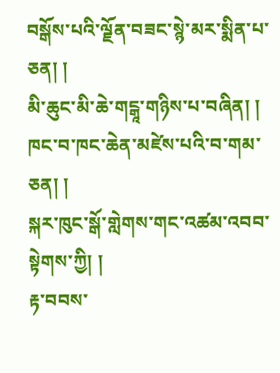བསྒོས་པའི་ལྗོན་བཟང་སྙེ་མར་སྨིན་པ་ཅན། །
མི་ཆུང་མི་ཆེ་གངྒཱ་གཉིས་པ་བཞིན། །
ཁང་བ་ཁང་ཆེན་མཛེས་པའི་བ་གམ་ཅན། །
སྐར་ཁུང་སྒོ་གླེགས་གང་འཚམ་འབབ་སྟེགས་ཀྱི། །
རྟ་བབས་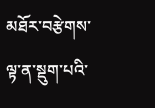མཐོར་བརྩེགས་ལྟ་ན་སྡུག་པའི་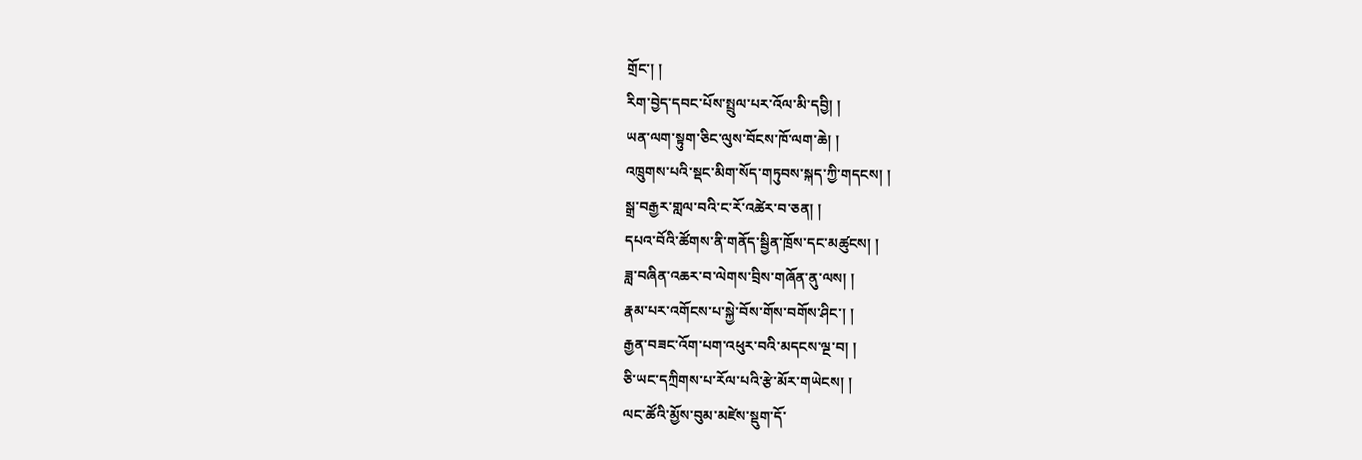གྲོང་། །
རིག་བྱེད་དབང་པོས་སྤྲུལ་པར་འོལ་མི་དབྱི། །
ཡན་ལག་སྟུག་ཅིང་ལུས་བོངས་ཁོ་ལག་ཆེ། །
འཁྲུགས་པའི་སྡང་མིག་སོད་གཏུབས་སྐད་ཀྱི་གདངས། །
སྒྲ་བརྒྱར་གླལ་བའི་ང་རོ་འཚེར་བ་ཅན། །
དཔའ་བོའི་ཚོགས་ནི་གནོད་སྦྱིན་ཁྲོས་དང་མཚུངས། །
ཟླ་བཞིན་འཆར་བ་ལེགས་བྲིས་གཞོན་ནུ་ལས། །
རྣམ་པར་འགོངས་པ་སྐྱེ་བོས་གོས་བགོས་ཤིང་། །
རྒྱན་བཟང་འོག་པག་འཕུར་བའི་མདངས་ལྔ་བ། །
ཅི་ཡང་དཀྲིགས་པ་རོལ་པའི་རྩེ་མོར་གཡེངས། །
ལང་ཚོའི་མྱོས་བུམ་མཛེས་སྡུག་དོ་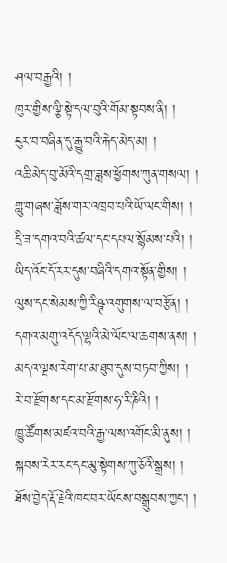ཤལ་བརྒྱའི། །
ཁུར་གྱིས་ལྕི་སྟེ་དལ་བུའི་གོམ་སྟབས་ནི། །
ངུར་བ་བཞིན་དུ་རྒྱུ་བའི་རྐེད་མེད་མ། །
འཆི་མེད་བུ་མོའི་དགྲ་ཟླས་ཕྱོགས་ཀུན་གསལ། །
གླུ་གཞས་ཟློས་གར་འཁྲབ་པའི་ཡོ་ལང་གིས། །
དྲི་ཟ་དགའ་བའི་ཚལ་དང་དཔལ་སྙོམས་པའི། །
ཡིད་འོང་དོ་རར་དུས་བཞིའི་དགའ་སྟོན་གྱིས། །
ལུས་དང་སེམས་ཀྱི་རིཥྚ་འགུགས་ལ་བརྩོན། །
དགའ་མགུ་འདོད་ལྷའི་མེ་ལོང་ལ་ཆགས་ནས། །
མདའ་ལྔས་རེག་པ་མ་ཐུབ་དུས་བཏབ་ཀྱིས། །
རེ་བ་རྫོགས་དང་མ་རྫོགས་ཧ་རི་ཎིའི། །
ཁྱུ་ཚོགས་མཛའ་བའི་རྒྱ་ལས་འགོང་མི་ནུས། །
སྐབས་རེར་རང་དང་མུ་སྟེགས་ཀུ་ཅོའི་སྒྲས། །
ཐོས་བྱེད་རྡོ་རྗེའི་ཁང་བར་ཡོངས་བསྒྲུབས་ཀྱང་། །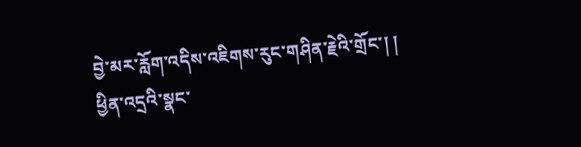བྱེ་མར་རློག་འདིས་འཇིགས་རུང་གཤིན་རྗེའི་གྲོང་། །
ཕྱིན་འདྲའི་སྣང་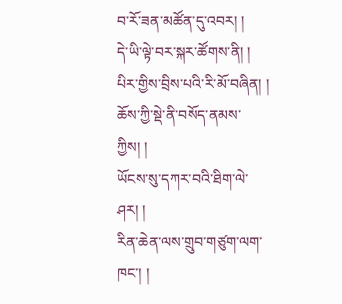བ་རོ་ཟན་མཚོན་དུ་འབར། །
དེ་ཡི་ལྟེ་བར་སྐར་ཚོགས་ནི། །
པིར་གྱིས་བྲིས་པའི་རི་མོ་བཞིན། །
ཆོས་ཀྱི་སྡེ་ནི་བསོད་ནམས་ཀྱིས། །
ཡོངས་སུ་དཀར་བའི་ཐིག་ལེ་ཤར། །
རིན་ཆེན་ལས་གྲུབ་གཙུག་ལག་ཁང་། །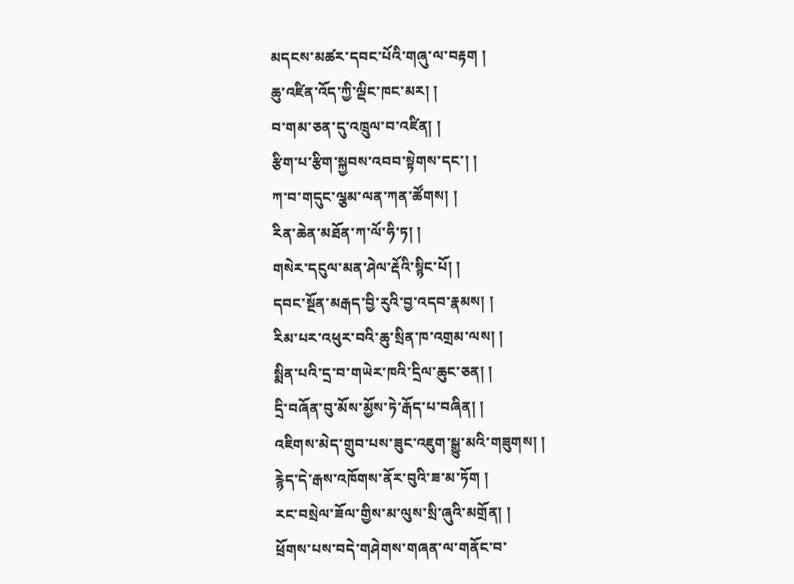མདངས་མཚར་དབང་པོའི་གཞུ་ལ་བརྟག །
ཆུ་འཛིན་འོད་ཀྱི་ལྡིང་ཁང་མར། །
བ་གམ་ཅན་དུ་འཁྲུལ་བ་འཛིན། །
རྩིག་པ་རྩིག་སྐྱབས་འབབ་སྟེགས་དང་། །
ཀ་བ་གདུང་ལྕམ་ལན་ཀན་ཚོགས། །
རིན་ཆེན་མཐོན་ཀ་ལོ་ཧི་ཏ། །
གསེར་དངུལ་མན་ཤེལ་རྡོའི་སྙིང་པོ། །
དབང་སྔོན་མརྒད་བྱི་རུའི་བྱ་འདབ་རྣམས། །
རིམ་པར་འཕུར་བའི་ཆུ་སྲིན་ཁ་འགྲམ་ལས། །
སྨིན་པའི་དྲ་བ་གཡེར་ཁའི་དྲིལ་ཆུང་ཅན། །
དྲི་བཞོན་བུ་མོས་མྱོས་ཏེ་རྒོད་པ་བཞིན། །
འཇིགས་མེད་གྲུབ་པས་ཟུང་འཇུག་སྒྱུ་མའི་གཟུགས། །
རྙེད་དེ་རྒས་འཁོགས་ནོར་བུའི་ཟ་མ་ཏོག །
རང་བསྲེལ་ཟོལ་གྱིས་མ་ལུས་སྲི་ཞུའི་མགྲོན། །
ཕྲོགས་པས་བདེ་གཤེགས་གཞན་ལ་གནོང་བ་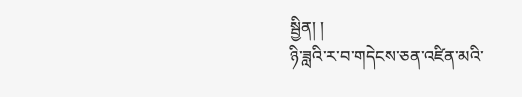སྦྱིན། །
ཉི་ཟླའི་ར་བ་གདེངས་ཅན་འཛིན་མའི་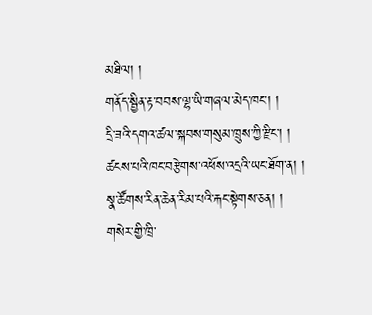མཐིལ། །
གནོད་སྦྱིན་རྟ་བབས་ལྷ་ཡི་གཞལ་མེད་ཁང་། །
དྲི་ཟའི་དགའ་ཚལ་སྐབས་གསུམ་ཁྲུས་ཀྱི་རྫིང་། །
ཚངས་པའི་ཁང་བརྩེགས་འཕོས་འདྲའི་ཡང་ཐོག་ན། །
སྣ་ཚོགས་རིན་ཆེན་རིམ་པའི་རྐང་སྟེགས་ཅན། །
གསེར་གྱི་ཁྲི་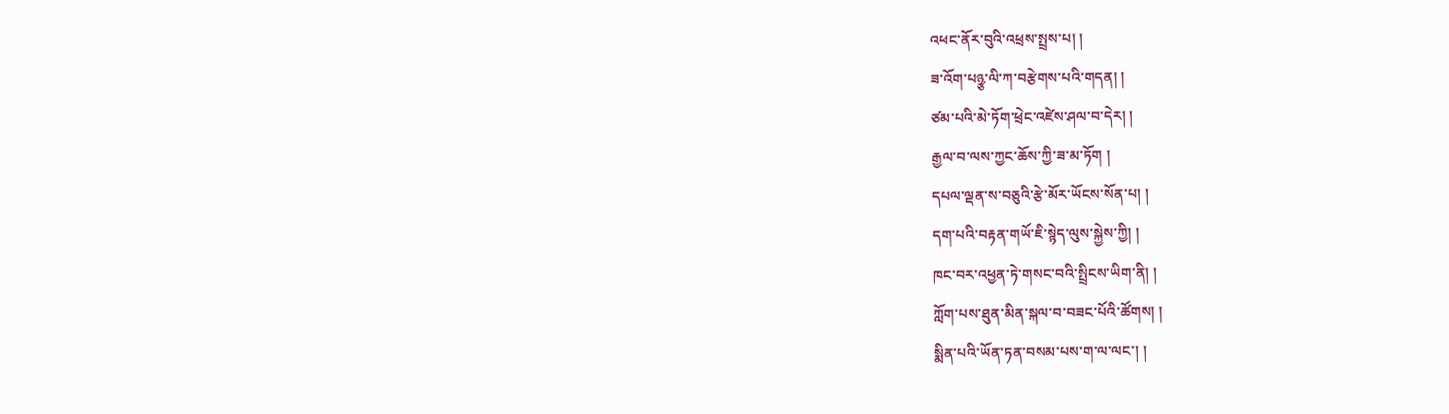འཕང་ནོར་བུའི་འཕྲས་སྤྲས་པ། །
ཟ་འོག་པཉྩ་ལི་ཀ་བརྩེགས་པའི་གདན། །
ཙམ་པའི་མེ་ཏོག་ཕྲེང་འཛེས་ཤལ་བ་དེར། །
རྒྱལ་བ་ལས་ཀྱང་ཆོས་ཀྱི་ཟ་མ་ཏོག །
དཔལ་ལྡན་ས་བཅུའི་རྩེ་མོར་ཡོངས་སོན་པ། །
དག་པའི་བརྟན་གཡོ་ཇི་སྙེད་ལུས་སྐྱེས་ཀྱི། །
ཁང་བར་འཕྱན་ཏེ་གསང་བའི་སྤྲིངས་ཡིག་ནི། །
ཀློག་པས་ཐུན་མིན་སྐལ་བ་བཟང་པོའི་ཚོགས། །
སྨིན་པའི་ཡོན་ཏན་བསམ་པས་ག་ལ་ལང་། །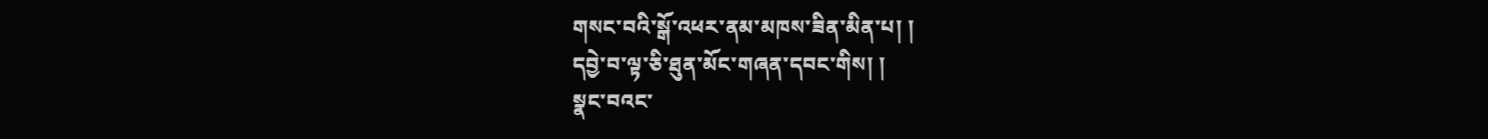གསང་བའི་སྒོ་འཕར་ནམ་མཁས་ཟིན་མིན་པ། །
དབྱེ་བ་ལྟ་ཅི་ཐུན་མོང་གཞན་དབང་གིས། །
སྣང་བའང་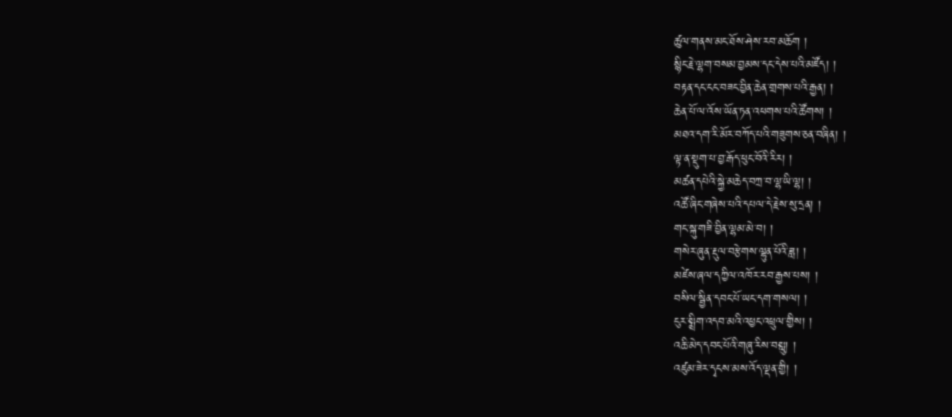ཚུལ་གནས་མང་ཐོས་ཤེས་རབ་མཆོག །
སྙིང་རྗེ་ལྷག་བསམ་བྱམས་དང་དེས་པའི་མཛོད། །
བརྟན་དང་ངང་བཟང་བྱིན་ཆེན་གྲགས་པའི་རྒྱན། །
ཆེན་པོ་ལ་འོས་ཡོན་ཏན་འཕགས་པའི་ཚོགས། །
མཐའ་དག་རི་མོར་བཀོད་པའི་གཟུགས་ཅན་བཞིན། །
ལྟ་ན་སྡུག་པ་བྱ་རྒོད་ཕུང་བོའི་རིར། །
མཚན་དཔེའི་སྐྱེ་མཆེད་བཀྲ་བ་ལྷ་ཡི་ལྷ། །
འཚོ་ཞིང་གཞེས་པའི་དཔལ་དེ་རྗེས་སུ་དྲན། །
གང་སྐུ་གཟི་བྱིན་ལྷམ་མེ་བ། །
གསེར་ཞུན་རྡུལ་བརྩེགས་ལྷུན་པོའི་ཟླ། །
མཛེས་ཞལ་དཀྱིལ་འཁོར་རབ་རྒྱས་པས། །
བསིལ་སྦྱིན་དབང་པོ་ཡང་དག་གསལ། །
ངུར་སྨྲིག་འདབ་མའི་འཕྱང་འཕྲུལ་གྱིས། །
འཆི་མེད་དབང་པོའི་གཞུ་རིས་བསླུ། །
འཛུམ་ཟེར་དྭངས་མས་འོད་ལྡན་གྱི། །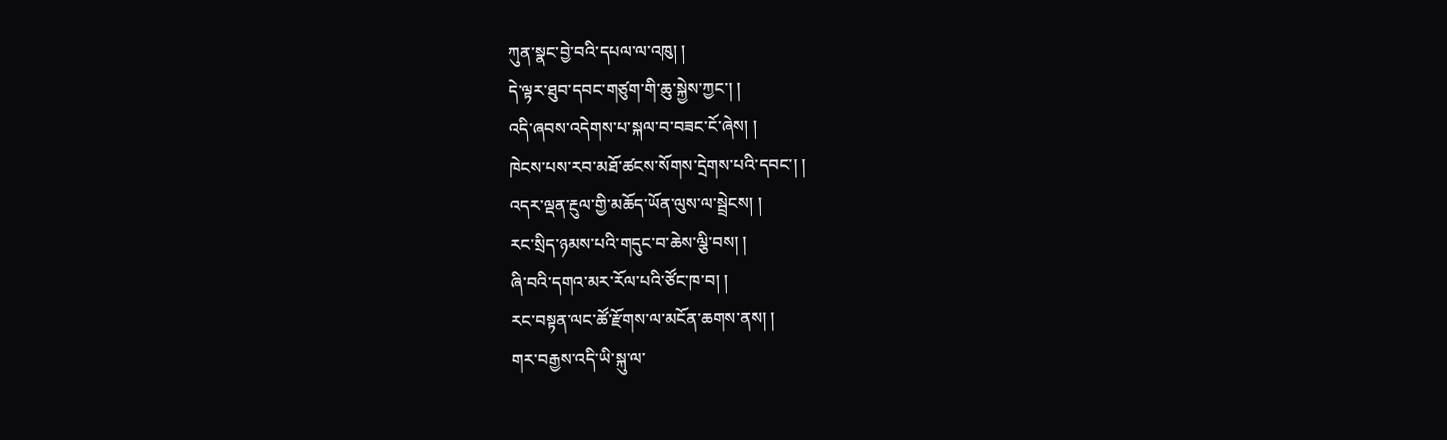ཀུན་སྣང་བྱེ་བའི་དཔལ་ལ་འཁུ། །
དེ་ལྟར་ཐུབ་དབང་གཙུག་གི་ཆུ་སྐྱེས་ཀྱང་། །
འདི་ཞབས་འདེགས་པ་སྐལ་བ་བཟང་ངོ་ཞེས། །
ཁེངས་པས་རབ་མཐོ་ཚངས་སོགས་དྲེགས་པའི་དབང་། །
འདར་ལྡན་རྔུལ་གྱི་མཆོད་ཡོན་ལུས་ལ་སྦྲེངས། །
རང་སྲིད་ཉམས་པའི་གདུང་བ་ཆེས་ལྕི་བས། །
ཞི་བའི་དགའ་མར་རོལ་པའི་ཙོང་ཁ་བ། །
རང་བསྟན་ལང་ཚོ་རྫོགས་ལ་མངོན་ཆགས་ནས། །
གར་བརྒྱས་འདི་ཡི་སྐུ་ལ་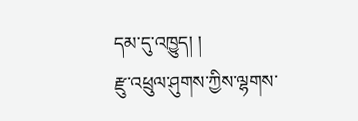དམ་དུ་འཁྱུད། །
རྫུ་འཕྲུལ་ཤུགས་ཀྱིས་ལྷགས་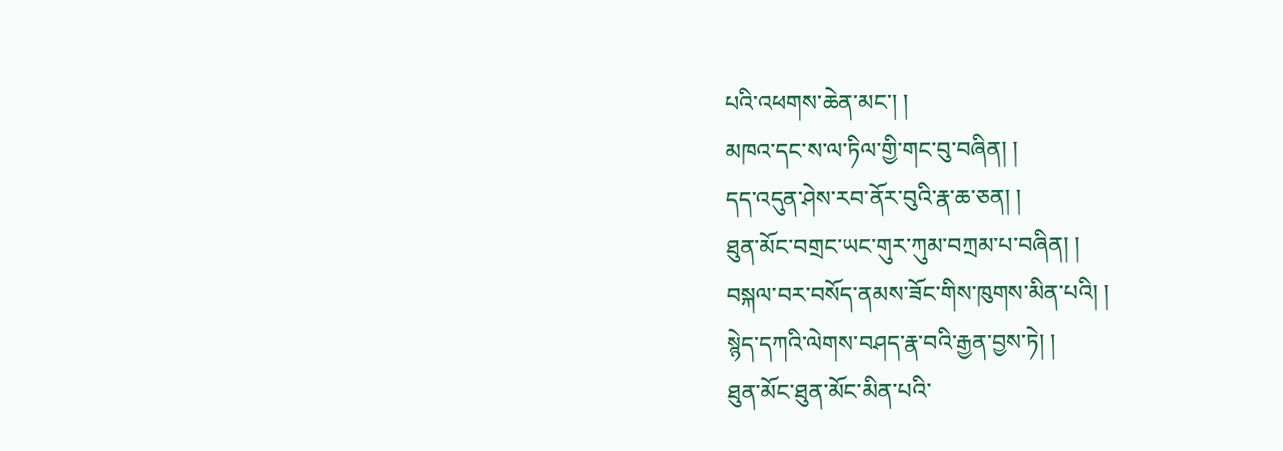པའི་འཕགས་ཆེན་མང་། །
མཁའ་དང་ས་ལ་ཏིལ་གྱི་གང་བུ་བཞིན། །
དད་འདུན་ཤེས་རབ་ནོར་བུའི་རྣ་ཆ་ཅན། །
ཐུན་མོང་བགྲང་ཡང་གུར་ཀུམ་བཀྲམ་པ་བཞིན། །
བསྐལ་བར་བསོད་ནམས་ཟོང་གིས་ཁུགས་མིན་པའི། །
སྙེད་དཀའི་ལེགས་བཤད་རྣ་བའི་རྒྱན་བྱས་ཏེ། །
ཐུན་མོང་ཐུན་མོང་མིན་པའི་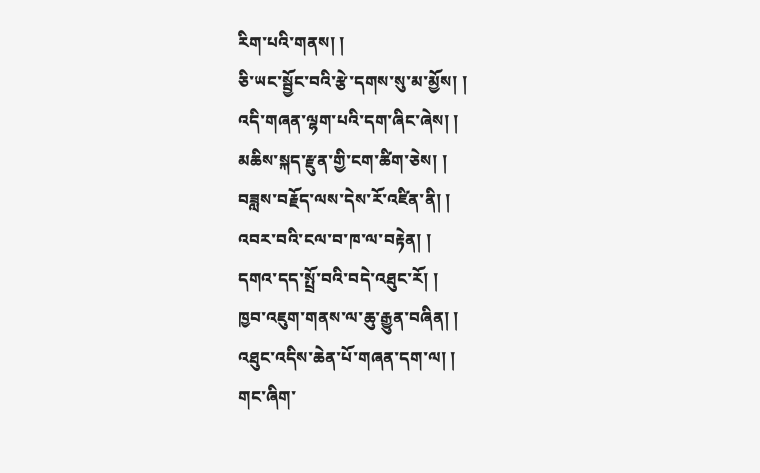རིག་པའི་གནས། །
ཅི་ཡང་སྦྱོང་བའི་རྩེ་དགས་སུ་མ་མྱོས། །
འདི་གཞན་ལྷག་པའི་དག་ཞིང་ཞེས། །
མཆིས་སྐད་རྫུན་གྱི་ངག་ཚིག་ཅེས། །
བཟླས་བརྗོད་ལས་དེས་རོ་འཛིན་ནི། །
འབར་བའི་ངལ་བ་ཁ་ལ་བརྟེན། །
དགའ་དད་སྤྲོ་བའི་བདེ་འཐུང་རོ། །
ཁྱབ་འཇུག་གནས་ལ་ཆུ་རྒྱུན་བཞིན། །
འཐུང་འདིས་ཆེན་པོ་གཞན་དག་ལ། །
གང་ཞིག་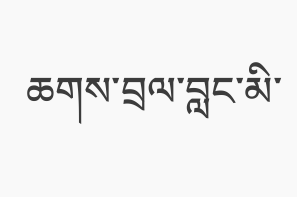ཆགས་བྲལ་བླང་མི་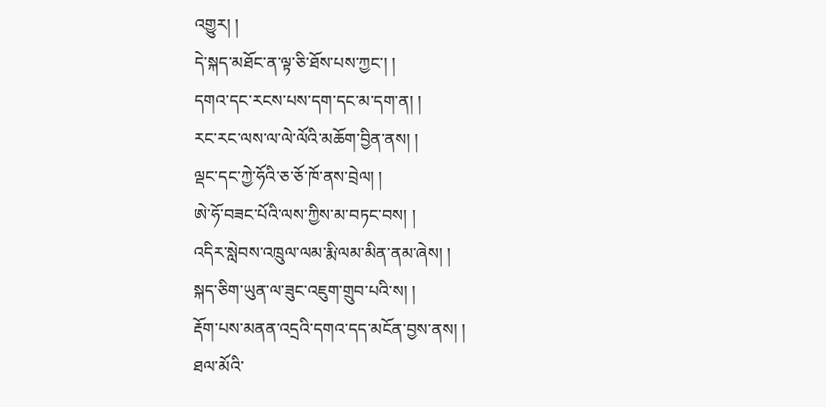འགྱུར། །
དེ་སྐད་མཐོང་ན་ལྟ་ཅི་ཐོས་པས་ཀྱང་། །
དགའ་དང་རངས་པས་དག་དང་མ་དག་ན། །
རང་རང་ལས་ལ་ལེ་ལོའི་མཆོག་བྱིན་ནས། །
ལྡང་དང་ཀྱེ་ཧོའི་ཅ་ཅོ་ཁོ་ནས་བྲེལ། །
ཨེ་ཧོ་བཟང་པོའི་ལས་ཀྱིས་མ་བཏང་བས། །
འདིར་སླེབས་འཁྲུལ་ལམ་རྨི་ལམ་མིན་ནམ་ཞེས། །
སྐད་ཅིག་ཡུན་ལ་ཟུང་འཇུག་གྲུབ་པའི་ས། །
རྡོག་པས་མནན་འདྲའི་དགའ་དད་མངོན་བྱས་ནས། །
ཐལ་མོའི་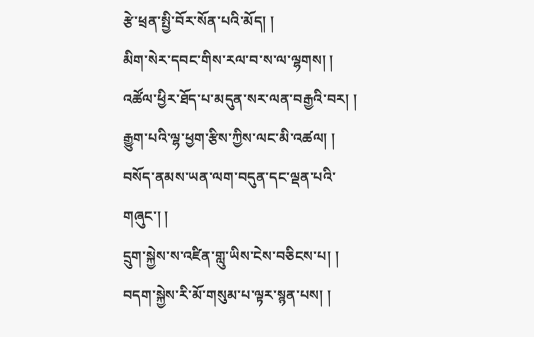རྩེ་ཕྲན་སྤྱི་བོར་སོན་པའི་མོད། །
མིག་སེར་དབང་གིས་རལ་བ་ས་ལ་ལྷགས། །
འཚོལ་ཕྱིར་ཐོད་པ་མདུན་སར་ལན་བརྒྱའི་བར། །
རྒྱུག་པའི་ལྷ་ཕྱག་རྩིས་ཀྱིས་ལང་མི་འཚལ། །
བསོད་ནམས་ཡན་ལག་བདུན་དང་ལྡན་པའི་གཞུང་། །
དྲུག་སྐྱེས་ས་འཛིན་གླུ་ཡིས་ངེས་བཅིངས་པ། །
བདག་སྐྱེས་རི་མོ་གསུམ་པ་ལྟར་སྙན་པས། །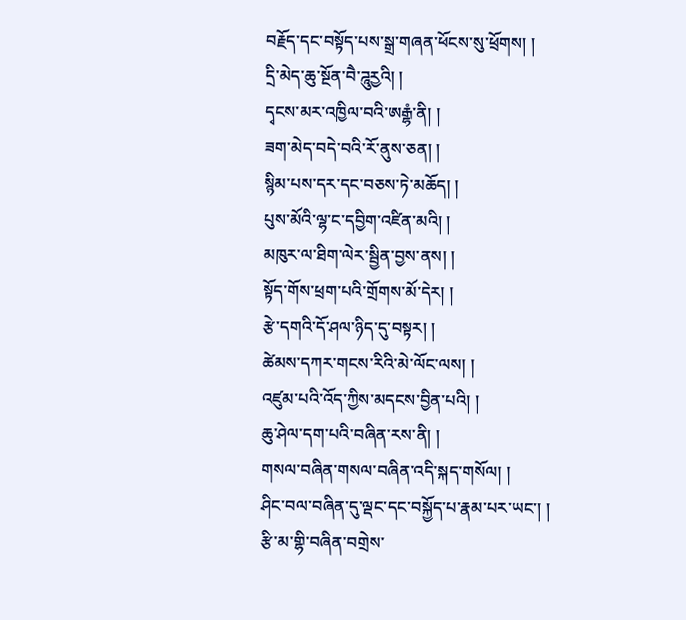བརྗོད་དང་བསྟོད་པས་སྒྲ་གཞན་ཕོངས་སུ་ཕྲོགས། །
དྲི་མེད་ཆུ་སྔོན་བཻ་ཌཱུརྱའི། །
དྭངས་མར་འཁྱིལ་བའི་ཨརྒྷཾ་ནི། །
ཟག་མེད་བདེ་བའི་རོ་ནུས་ཅན། །
སྙིམ་པས་དར་དང་བཅས་ཏེ་མཆོད། །
པུས་མོའི་ལྷ་ང་དབྱིག་འཛིན་མའི། །
མཁུར་ལ་ཐིག་ལེར་སྦྱིན་བྱས་ནས། །
སྟོད་གོས་ཕྲག་པའི་གྲོགས་མོ་དེར། །
རྩེ་དགའི་དོ་ཤལ་ཉིད་དུ་བསྟར། །
ཚེམས་དཀར་གངས་རིའི་མེ་ལོང་ལས། །
འཛུམ་པའི་འོད་ཀྱིས་མདངས་བྱིན་པའི། །
ཆུ་ཤེལ་དག་པའི་བཞིན་རས་ནི། །
གསལ་བཞིན་གསལ་བཞིན་འདི་སྐད་གསོལ། །
ཤིང་བལ་བཞིན་དུ་ལྡང་དང་བསྐྱོད་པ་རྣམ་པར་ཡང་། །
རྩི་མ་གྷི་བཞིན་བགྲེས་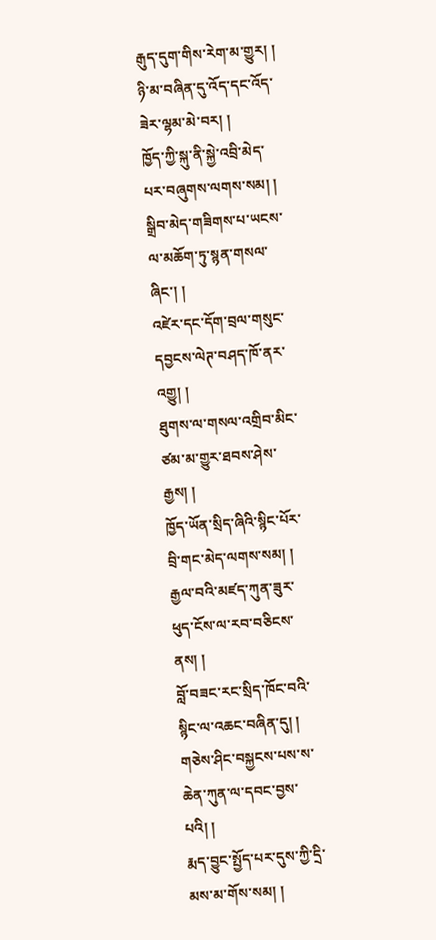རྒུད་དུག་གིས་རེག་མ་གྱུར། །
ཉི་མ་བཞིན་དུ་འོད་དང་འོད་ཟེར་ལྷམ་མེ་བར། །
ཁྱོད་ཀྱི་སྐུ་ནི་སྐྱེ་འབྲི་མེད་པར་བཞུགས་ལགས་སམ། །
སྒྲིབ་མེད་གཟིགས་པ་ཡངས་ལ་མཆོག་ཏུ་སྙན་གསལ་ཞིང་། །
འཛེར་དང་དོག་བྲལ་གསུང་དབྱངས་ལེཊ་བཤད་ཁོ་ནར་འགྱུ། །
ཐུགས་ལ་གསལ་འགྲིབ་མིང་ཙམ་མ་གྱུར་ཐབས་ཤེས་རྒྱས། །
ཁྱོད་ཡོན་སྲིད་ཞིའི་སྙིང་པོར་བྲི་གང་མེད་ལགས་སམ། །
རྒྱལ་བའི་མཛད་ཀུན་ཟུར་ཕུད་ངོས་ལ་རབ་བཅིངས་ནས། །
བློ་བཟང་རང་སྲིད་ཁོང་བའི་སྙིང་ལ་འཆང་བཞིན་དུ། །
གཅེས་ཤིང་བསྐྱངས་པས་ས་ཆེན་ཀུན་ལ་དབང་བྱས་པའི། །
རྨད་བྱུང་སྤྱོད་པར་དུས་ཀྱི་དྲི་མས་མ་གོས་སམ། །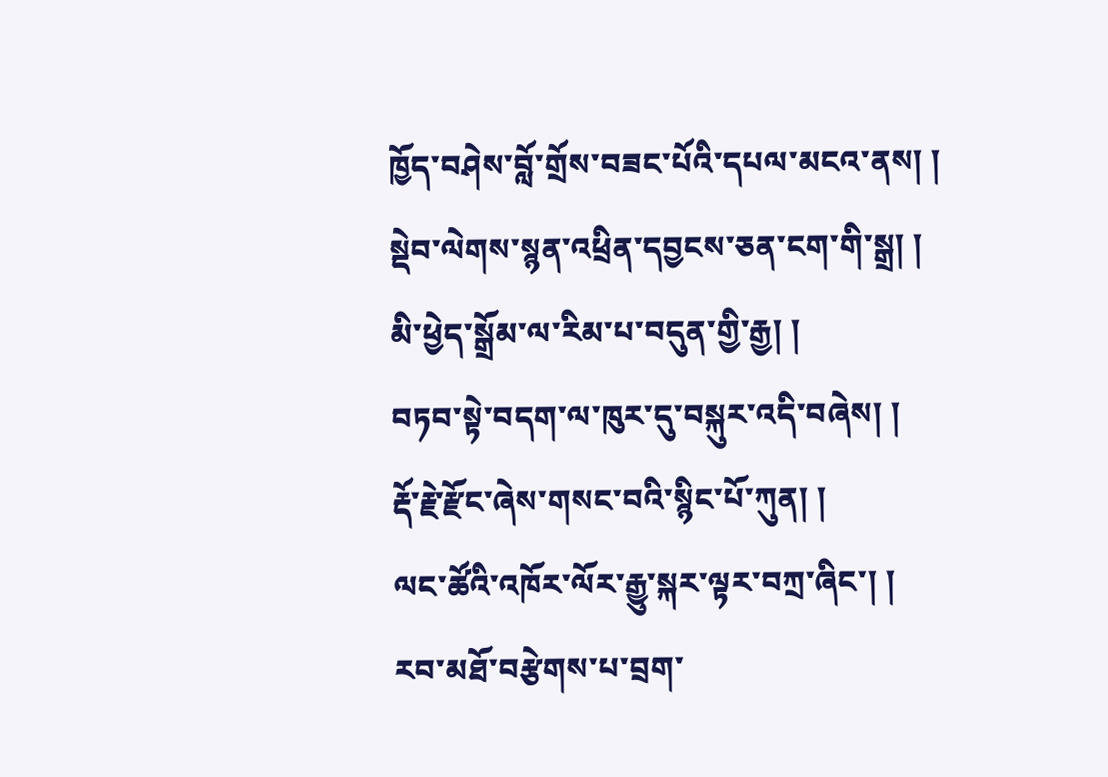ཁྱོད་བཤེས་བློ་གྲོས་བཟང་པོའི་དཔལ་མངའ་ནས། །
སྡེབ་ལེགས་སྙན་འཕྲིན་དབྱངས་ཅན་ངག་གི་སྒྲ། །
མི་ཕྱེད་སྒྲོམ་ལ་རིམ་པ་བདུན་གྱི་རྒྱ། །
བཏབ་སྟེ་བདག་ལ་ཁུར་དུ་བསྐུར་འདི་བཞེས། །
རྡོ་རྗེ་རྫོང་ཞེས་གསང་བའི་སྙིང་པོ་ཀུན། །
ལང་ཚོའི་འཁོར་ལོར་རྒྱུ་སྐར་ལྟར་བཀྲ་ཞིང་། །
རབ་མཐོ་བརྩེགས་པ་བྲག་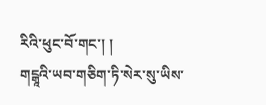རིའི་ཕུང་བོ་གང་། །
གངྒཱའི་ཡབ་གཅིག་ཏི་སེར་སུ་ཡིས་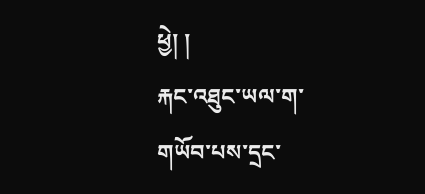ཕྱེ། །
རྐང་འཐུང་ཡལ་ག་གཡོབ་པས་དྲང་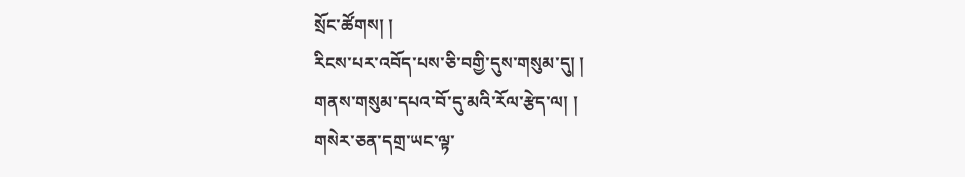སྲོང་ཚོགས། །
རིངས་པར་འབོད་པས་ཅི་བགྱི་དུས་གསུམ་དུ། །
གནས་གསུམ་དཔའ་བོ་དུ་མའི་རོལ་རྩེད་ལ། །
གསེར་ཅན་དགྲ་ཡང་ལྟ་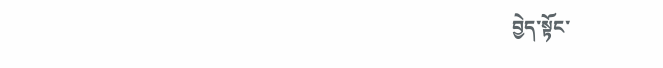བྱེད་སྟོང་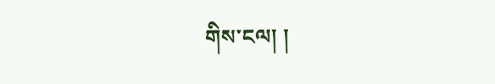གིས་ངལ། །